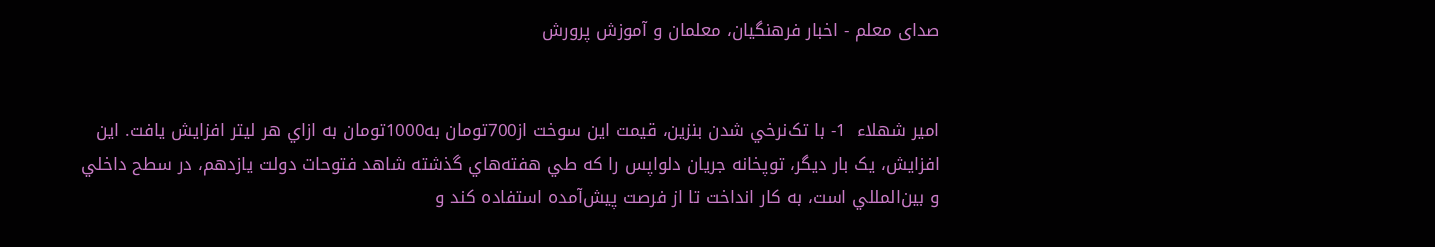صدای معلم - اخبار فرهنگیان، معلمان و آموزش پرورش


امیر شهلاء  1- با تک‌نرخي شدن بنزين، قيمت اين سوخت از700تومان به1000تومان به ازاي هر ليتر افزايش يافت. اين افزايش، يک بار ديگر، توپخانه جريان دلواپس را که طي هفته‌هاي گذشته شاهد فتوحات دولت يازدهم، در سطح داخلي و بين‌المللي است، به کار انداخت تا از فرصت پيش‌آمده استفاده کند و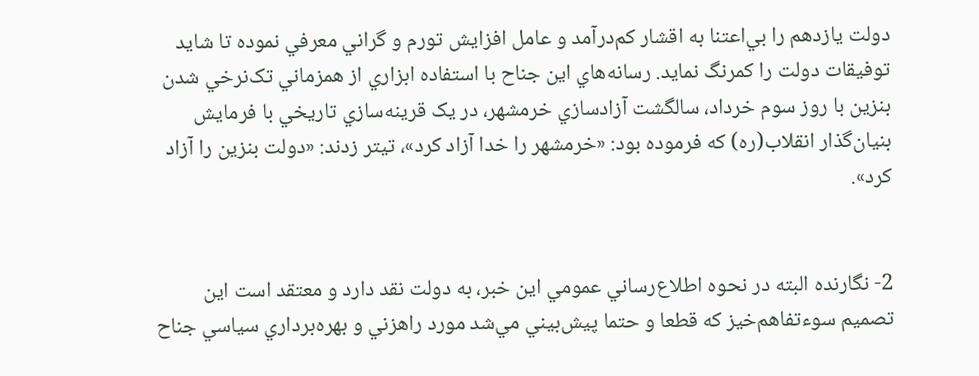دولت يازدهم را بي‌اعتنا به اقشار کم‌درآمد و عامل افزايش تورم و گراني معرفي نموده تا شايد توفيقات دولت را کمرنگ نمايد. رسانه‌هاي اين جناح با استفاده ابزاري از همزماني تک‌نرخي شدن بنزين با روز سوم خرداد، سالگشت آزادسازي خرمشهر، در يک قرينه‌سازي تاريخي با فرمايش بنيان‌گذار انقلاب(ره) که فرموده بود: «خرمشهر را خدا آزاد کرد»، تيتر زدند: «دولت بنزين را آزاد کرد».


2- نگارنده البته در نحوه اطلاع‌رساني عمومي اين خبر، به دولت نقد دارد و معتقد است اين تصميم سوءتفاهم‌خيز که قطعا و حتما پيش‌بيني مي‌شد مورد راهزني و بهره‌برداري سياسي جناح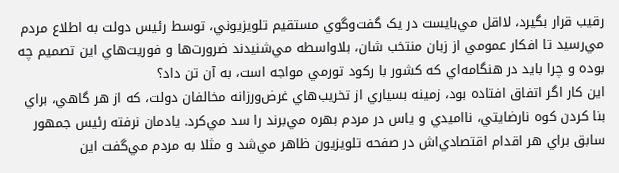رقيب قرار بگيرد، لااقل مي‌بايست در يک گفت‌وگوي مستقيم تلويزيوني، توسط رئيس دولت به اطلاع مردم مي‌رسيد تا افکار عمومي از زبان منتخب شان، بلاواسطه مي‌شنيدند ضرورت‌ها و فوريت‌هاي اين تصميم چه بوده و چرا بايد در هنگامه‌اي که کشور با رکود تورمي مواجه است، به آن تن داد؟
اين کار اگر اتفاق افتاده بود، زمينه بسياري از تخريب‌هاي غرض‌ورزانه مخالفان دولت، که از هر گاهي، براي بنا کردن کوه نارضايتي، نااميدي و ياس در مردم بهره مي‌برند را سد مي‌کرد. يادمان نرفته رئيس جمهور سابق براي هر اقدام اقتصادي‌اش در صفحه تلويزيون ظاهر مي‌شد و مثلا به مردم مي‌گفت اين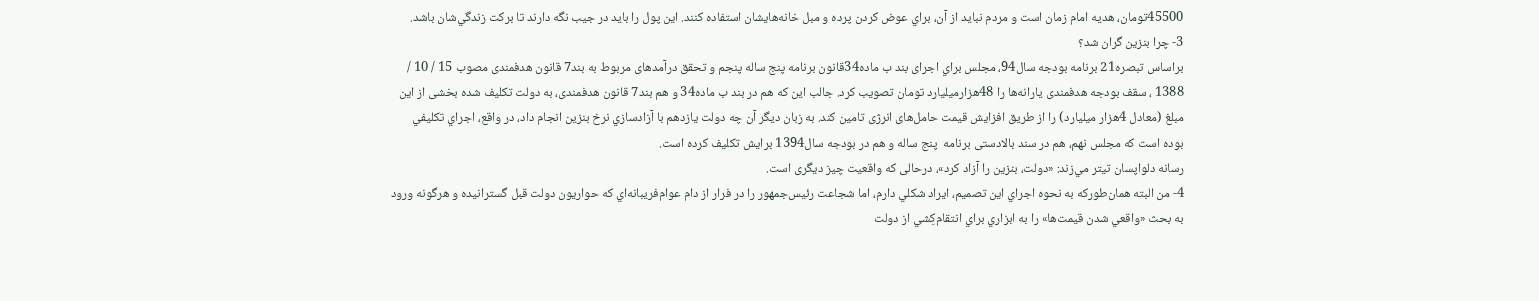45500تومان، هديه امام زمان است و مردم نبايد از آن، براي عوض کردن پرده و مبل خانه‌هايشان استفاده کنند. اين پول را بايد در جيب نگه دارند تا برکت زندگي‌شان باشد.
3- چرا بنزين گران شد؟
براساس تبصره21 برنامه بودجه سال94، مجلس براي اجرای بند ب ماده34قانون برنامه پنج ساله پنجم و تحقق درآمدهای مربوط به بند7 قانون هدفمندی مصوب 15 / 10 / 1388 ، سقف بودجه هدفمندی یارانه‌ها را 48هزارمیلیارد تومان تصویب کرد. جالب این که هم در بند ب ماده34 و هم بند7 قانون هدفمندی، به دولت تکلیف شده بخشی از این مبلغ (معادل 4هزار میلیارد) را از طریق افزایش قیمت حامل‌های انرژی تامین کند. به زبان ديگر آن چه دولت يازدهم با آزادسازي نرخ بنزين انجام داد، در واقع، اجراي تکلیفي بوده است که مجلس نهم، هم در سند بالادستی برنامه  پنج ساله و هم در بودجه سال1394 برايش تکليف کرده است.
رسانه دلواپسان تيتر مي‌زند: «دولت، بنزین را آزاد کرد»، درحالی که واقعیت چیز دیگری است.
4- من البته همان‌طورکه به نحوه اجراي اين تصميم، ايراد شکلي دارم، اما شجاعت رئيس‌جمهور را در فرار از دام عوام‌فريبانه‌اي که حواريون دولت قبل گسترانيده و هرگونه ورود به بحث «واقعي شدن قيمت‌ها» را به ابزاري براي انتقام‌کِشي از دولت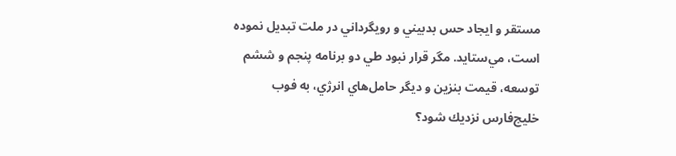مستقر و ايجاد حس بدبيني و رويگرداني در ملت تبديل نموده است، مي‌ستايد. مگر قرار نبود طي دو برنامه پنجم و ششم توسعه، قيمت بنزين و ديگر حامل‌هاي انرژي، به فوب خليج‌فارس نزديك شود؟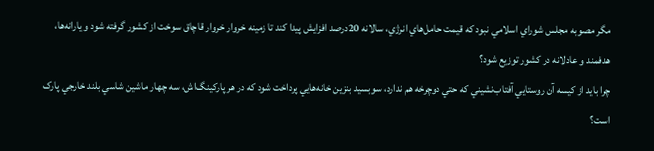مگر مصوبه مجلس شوراي اسلامي نبود که قيمت حامل‌هاي انرژي، سالانه 20درصد افزايش پيدا کند تا زمينه خروار خروار قاچاق سوخت از کشور گرفته شود و يارانه‌ها، هدفمند و عادلانه در کشور توزيع شود؟
چرا بايد از کيسه آن روستايي آفتاب‌نشيني که حتي دوچرخه هم ندارد، سوبسيد بنزين خانه‌هايي پرداخت شود که در هر پارکينگ‌اش، سه چهار ماشين شاسي بلند خارجي پارک است؟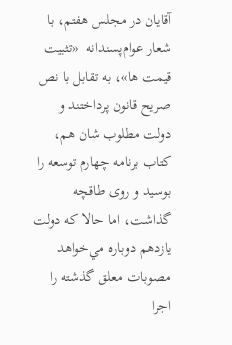آقايان در مجلس هفتم، با شعار عوام‌پسندانه  «تثبيت قيمت ها»، به تقابل با نص صريح قانون پرداختند و دولت مطلوب شان هم، کتاب برنامه چهارم توسعه را بوسيد و روی طاقچه گذاشت، اما حالا که دولت يازدهم دوباره مي‌خواهد مصوبات معلق گذشته را اجرا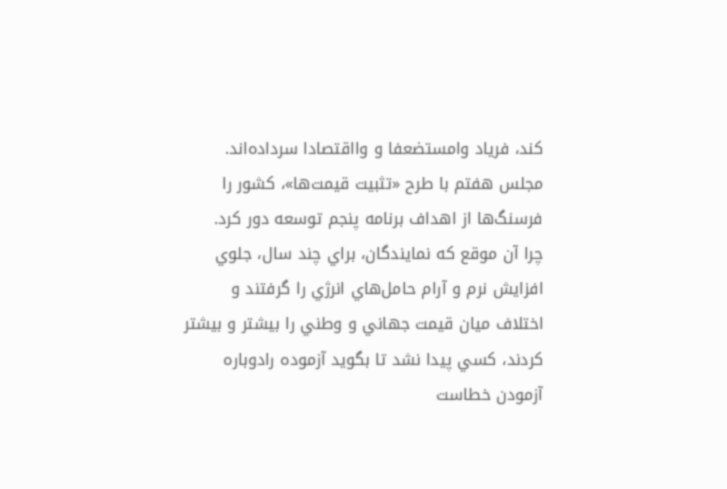کند، فرياد وامستضعفا و وااقتصادا سرداده‌اند.
مجلس هفتم با طرح «تثبيت قيمت‌ها»، کشور را فرسنگ‌ها از اهداف برنامه پنجم توسعه دور کرد.
چرا آن موقع که نمايندگان، براي چند سال، جلوي افزايش نرم و آرام حامل‌هاي انرژي را گرفتند و اختلاف ميان قيمت جهاني و وطني را بيشتر و بيشتر کردند، کسي پيدا نشد تا بگويد آزموده رادوباره آزمودن خطاست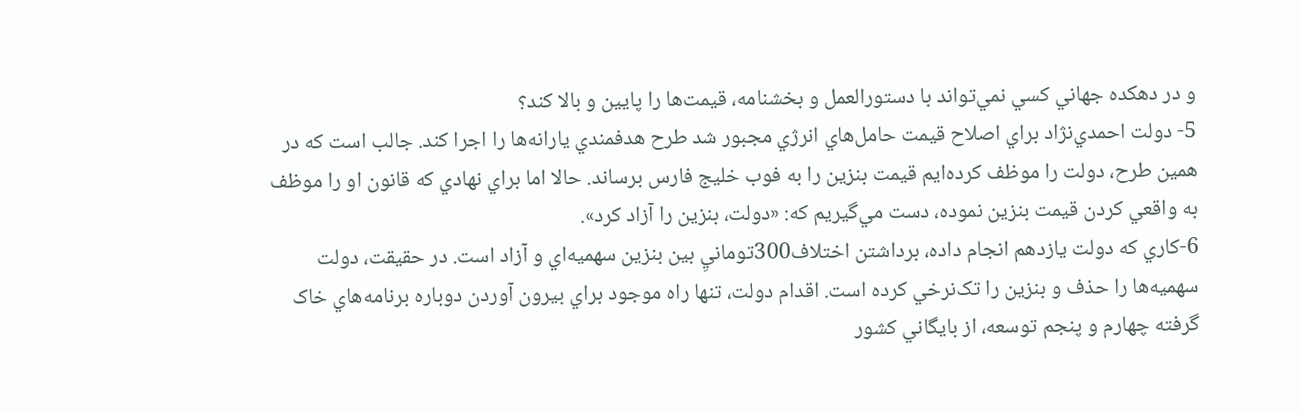و در دهکده جهاني کسي نمي‌تواند با دستورالعمل و بخشنامه، قيمت‌ها را پايين و بالا کند؟
5- دولت احمدي‌نژاد براي اصلاح قيمت حامل‌هاي انرژي مجبور شد طرح هدفمندي يارانه‌ها را اجرا کند. جالب است که در همين طرح، دولت را موظف کرده‌ايم قيمت بنزين را به فوب خليج فارس برساند. حالا اما براي نهادي که قانون او را موظف به واقعي کردن قيمت بنزين نموده، دست مي‌گيريم که: «دولت، بنزين را آزاد کرد».
6-کاري که دولت يازدهم انجام داده، برداشتن اختلاف300تومانيِ بين بنزين سهميه‌اي و آزاد است. در حقيقت، دولت سهميه‌ها را حذف و بنزين را تک‌نرخي کرده است. اقدام دولت، تنها راه موجود براي بيرون آوردن دوباره برنامه‌هاي خاک گرفته چهارم و پنجم توسعه، از بايگاني کشور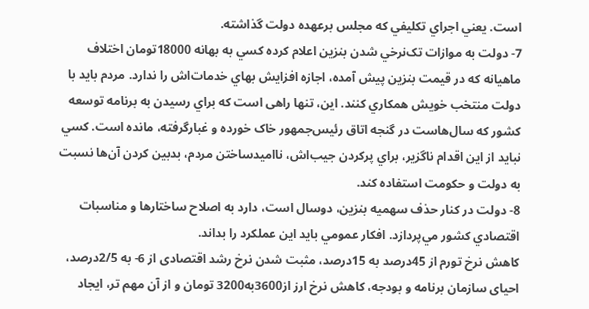است. يعني اجراي تکليفي که مجلس برعهده دولت گذاشته.
7- دولت به موازات تک‌نرخي شدن بنزين اعلام کرده کسي به بهانه 18000تومان اختلاف ماهيانه که در قيمت بنزين پيش آمده، اجازه افزايش بهاي خدمات‌اش را ندارد. مردم بايد با دولت منتخب خويش همکاري کنند. اين، تنها راهی است که براي رسيدن به برنامه توسعه کشور که سال‌هاست در گنجه اتاق رئيس‌جمهور خاک خورده و غبارگرفته، مانده است. کسي نبايد از اين اقدام ناگزير، براي پرکردن جيب‌اش، نااميدساختن مردم، بدبين کردن آن‌ها نسبت به دولت و حکومت استفاده کند.
8- دولت در کنار حذف سهميه بنزين، دوسال است، دارد به اصلاح ساختارها و مناسبات اقتصادي کشور مي‌پردازد. افکار عمومي بايد اين عملکرد را بداند.
کاهش نرخ تورم از 45درصد به 15درصد، مثبت شدن نرخ رشد اقتصادی از 6- به 2/5درصد، احیای سازمان برنامه و بودجه، کاهش نرخ ارز از3600به3200 تومان و از آن مهم تر، ايجاد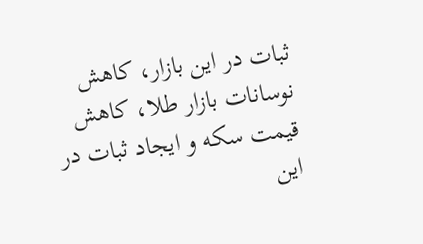ثبات در این بازار، کاهش نوسانات بازار طلا، کاهش قیمت سکه و ايجاد ثبات در این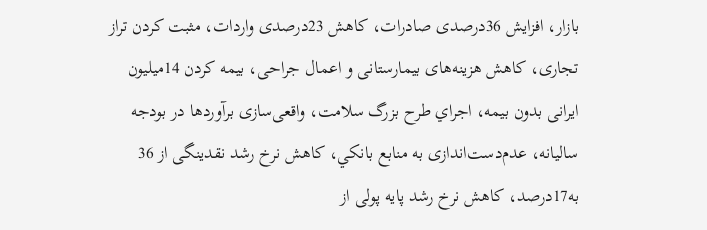بازار، افزایش 36درصدی صادرات، کاهش 23درصدی واردات، مثبت کردن تراز تجاری، کاهش هزینه‌های بیمارستانی و اعمال جراحی، بیمه کردن 14میلیون ایرانی بدون بیمه، اجراي طرح بزرگ سلامت، واقعی‌سازی برآوردها در بودجه سالیانه، عدم‌دست‌اندازی به منابع بانکي، کاهش نرخ رشد نقدینگی از 36 به17درصد، کاهش نرخ رشد پایه پولی از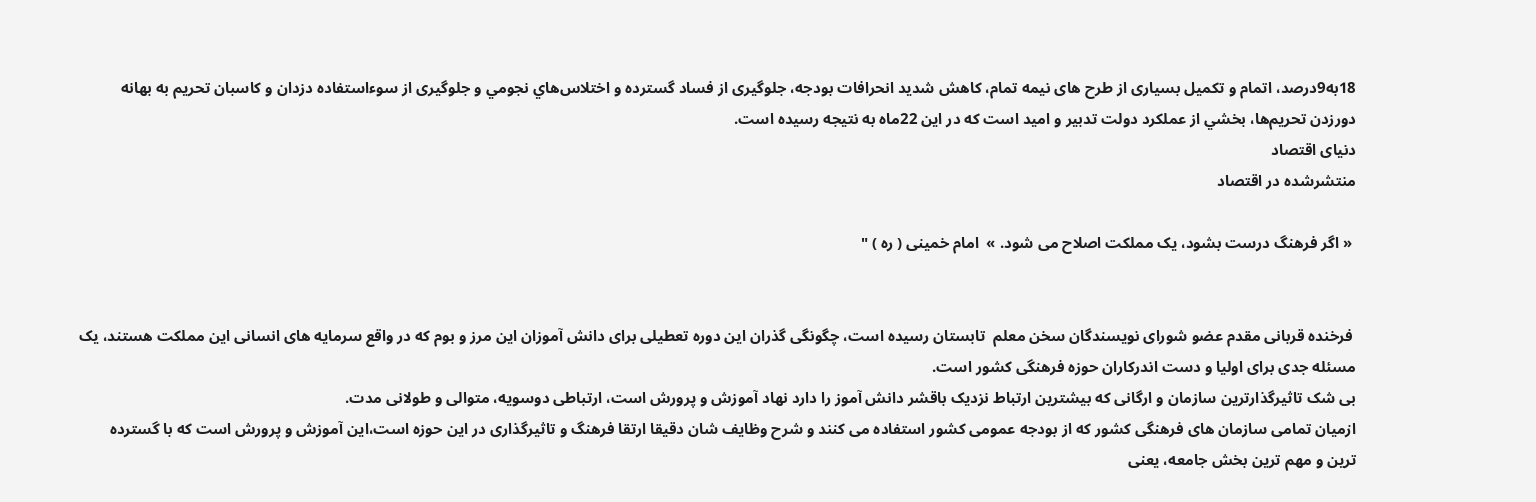18به9درصد، اتمام و تکمیل بسیاری از طرح های نیمه تمام، کاهش شدید انحرافات بودجه، جلوگیری از فساد گسترده و اختلاس‌هاي نجومي و جلوگیری از سوءاستفاده دزدان و کاسبان تحریم به بهانه دورزدن تحریم‌ها، بخشي از عملکرد دولت تدبير و اميد است که در اين 22ماه به نتيجه رسيده است.
دنیای اقتصاد
منتشرشده در اقتصاد

 « اگر فرهنگ درست بشود، یک مملکت اصلاح می شود. »  امام خمینی ( ره ) "


 فرخنده قربانی مقدم عضو شورای نویسندگان سخن معلم  تابستان رسیده است، چگونگی گذران این دوره تعطیلی برای دانش آموزان این مرز و بوم که در واقع سرمایه های انسانی این مملکت هستند، یک مسئله جدی برای اولیا و دست اندرکاران حوزه فرهنگی کشور است.
بی شک تاثیرگذارترین سازمان و ارگانی که بیشترین ارتباط نزدیک باقشر دانش آموز را دارد نهاد آموزش و پرورش است، ارتباطی دوسویه، متوالی و طولانی مدت.
ازمیان تمامی سازمان های فرهنگی کشور که از بودجه عمومی کشور استفاده می کنند و شرح وظایف شان دقیقا ارتقا فرهنگ و تاثیرگذاری در این حوزه است،این آموزش و پرورش است که با گسترده ترین و مهم ترین بخش جامعه، یعنی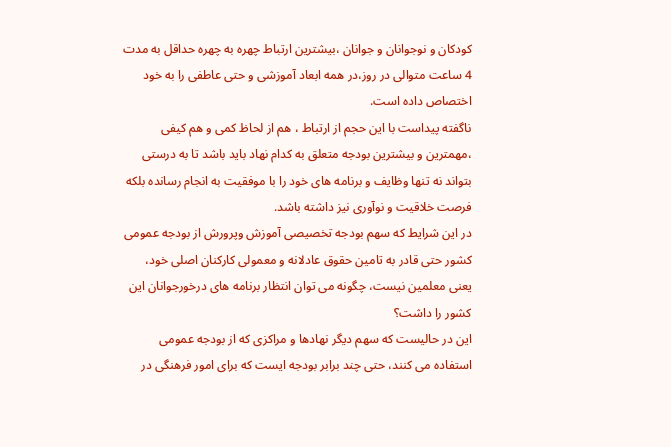کودکان و نوجوانان و جوانان ،بیشترین ارتباط چهره به چهره حداقل به مدت 4 ساعت متوالی در روز،در همه ابعاد آموزشی و حتی عاطفی را به خود اختصاص داده است.
ناگفته پیداست با این حجم از ارتباط ، هم از لحاظ کمی و هم کیفی ،مهمترین و بیشترین بودجه متعلق به کدام نهاد باید باشد تا به درستی بتواند نه تنها وظایف و برنامه های خود را با موفقیت به انجام رسانده بلکه فرصت خلاقیت و نوآوری نیز داشته باشد.
در این شرایط که سهم بودجه تخصیصی آموزش وپرورش از بودجه عمومی کشور حتی قادر به تامین حقوق عادلانه و معمولی کارکنان اصلی خود، یعنی معلمین نیست، چگونه می توان انتظار برنامه های درخورجوانان این کشور را داشت؟
این در حالیست که سهم دیگر نهادها و مراکزی که از بودجه عمومی استفاده می کنند، حتی چند برابر بودجه ایست که برای امور فرهنگی در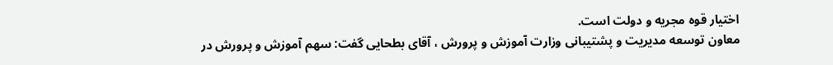اختیار قوه مجریه و دولت است.
معاون توسعه مدیریت و پشتیبانی وزارت آموزش و پرورش ، آقای بطحایی گفت: سهم آموزش و پرورش در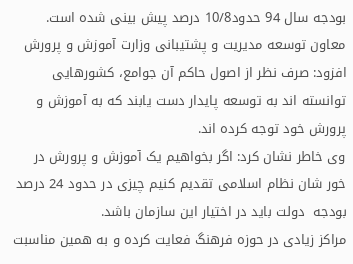بودجه سال 94 حدود10/8 درصد پیش بینی شده است.
معاون توسعه مدیریت و پشتیبانی وزارت آموزش و پرورش افزود: صرف نظر از اصول حاکم آن جوامع، کشورهایی توانسته اند به توسعه پایدار دست یابند که به آموزش و پرورش خود توجه کرده اند.
وی خاطر نشان کرد: اگر بخواهیم یک آموزش و پرورش در خور شان نظام اسلامی تقدیم کنیم چیزی در حدود 24 درصد بودجه  دولت باید در اختیار این سازمان باشد.
مراکز زیادی در حوزه فرهنگ فعایت کرده و به همین مناسبت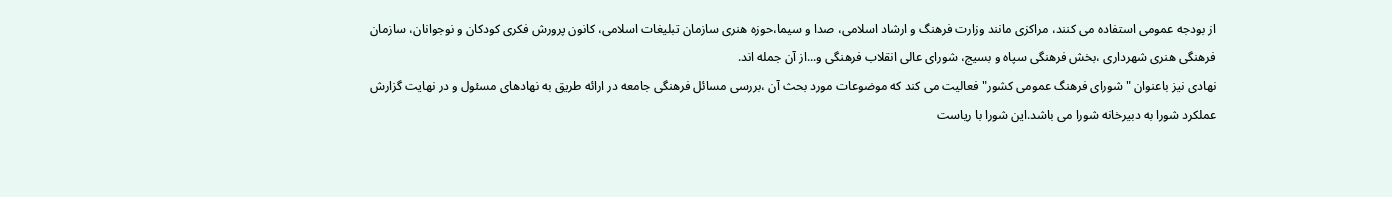از بودجه عمومی استفاده می کنند، مراکزی مانند وزارت فرهنگ و ارشاد اسلامی، صدا و سیما،حوزه هنری سازمان تبلیغات اسلامی، کانون پرورش فکری کودکان و نوجوانان، سازمان فرهنگی هنری شهرداری ،بخش فرهنگی سپاه و بسیج، شورای عالی انقلاب فرهنگی و...از آن جمله اند.
نهادی نیز باعنوان "شورای فرهنگ عمومی کشور" فعالیت می کند که موضوعات مورد بحث آن ،بررسی مسائل فرهنگی جامعه در ارائه طریق به نهادهای مسئول و در نهایت گزارش عملکرد شورا به دبیرخانه شورا می باشد.این شورا با ریاست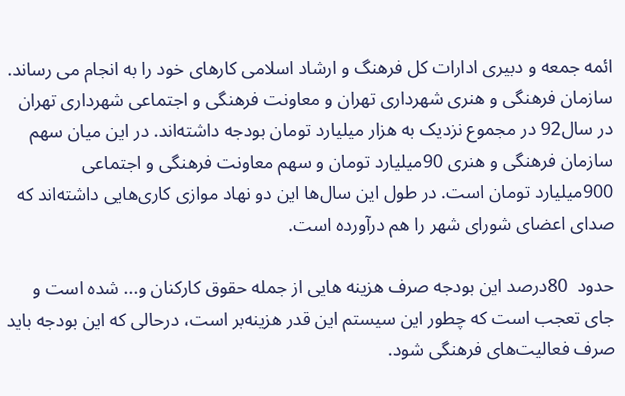ائمه جمعه و دبیری ادارات کل فرهنگ و ارشاد اسلامی کارهای خود را به انجام می رساند.
سازمان فرهنگی‌ و هنری شهرداری تهران و معاونت فرهنگی و اجتماعی شهرداری تهران در سال92 در مجموع نزدیک به هزار میلیارد تومان بودجه داشته‌اند. در این میان سهم سازمان فرهنگی‌ و هنری 90میلیارد تومان و سهم معاونت فرهنگی‌ و اجتماعی 900میلیارد تومان است. در طول این سال‌ها این دو نهاد موازی‌ کاری‌هایی داشته‌اند که صدای اعضای شورای‌ شهر را هم درآورده است.

حدود  80درصد این بودجه صرف هزینه‌‌‌ هایی از جمله حقوق کارکنان و... شده است و جای تعجب است که چطور این سیستم این قدر هزینه‌بر است، درحالی‌ که این بودجه باید صرف فعالیت‌های فرهنگی شود.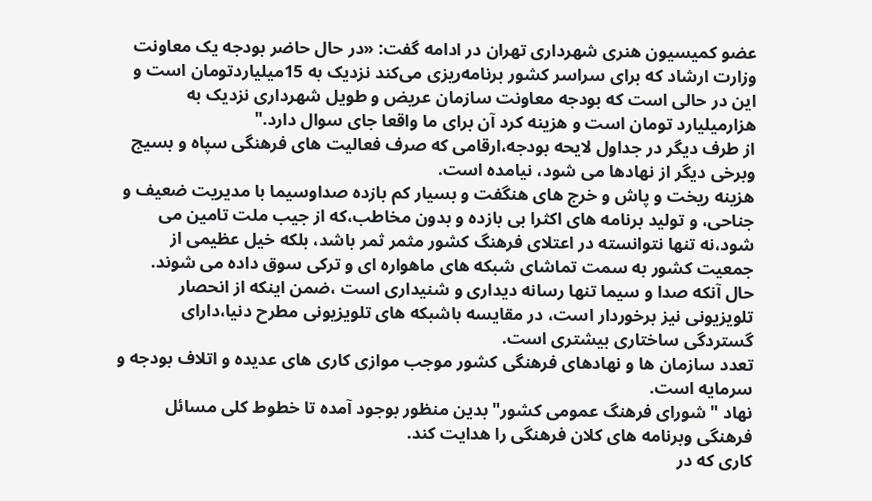عضو کمیسیون هنری شهرداری تهران در ادامه گفت: «در حال حاضر بودجه یک معاونت وزارت ارشاد که برای سراسر کشور برنامه‌ریزی می‌کند نزدیک به 15میلیاردتومان است و این در حالی است که بودجه معاونت سازمان عریض و طویل شهرداری نزدیک به هزارمیلیارد تومان است و هزینه‌ کرد آن برای ما واقعا جای سوال دارد."
از طرف دیگر در جداول لایحه بودجه،ارقامی که صرف فعالیت های فرهنگی سپاه و بسیج وبرخی دیگر از نهادها می شود، نیامده است.
هزینه ریخت و پاش و خرج های هنگفت و بسیار کم بازده صداوسیما با مدیریت ضعیف و جناحی، و تولید برنامه های اکثرا بی بازده و بدون مخاطب،که از جیب ملت تامین می شود،نه تنها نتوانسته در اعتلای فرهنگ کشور مثمر ثمر باشد، بلکه خیل عظیمی از جمعیت کشور به سمت تماشای شبکه های ماهواره ای و ترکی سوق داده می شوند.
حال آنکه صدا و سیما تنها رسانه دیداری و شنیداری است ،ضمن اینکه از انحصار تلویزیونی نیز برخوردار است، در مقایسه باشبکه های تلویزیونی مطرح دنیا،دارای گستردگی ساختاری بیشتری است.
تعدد سازمان ها و نهادهای فرهنگی کشور موجب موازی کاری های عدیده و اتلاف بودجه و سرمایه است.
نهاد "شورای فرهنگ عمومی کشور" بدین منظور بوجود آمده تا خطوط کلی مسائل فرهنگی وبرنامه های کلان فرهنگی را هدایت کند.
کاری که در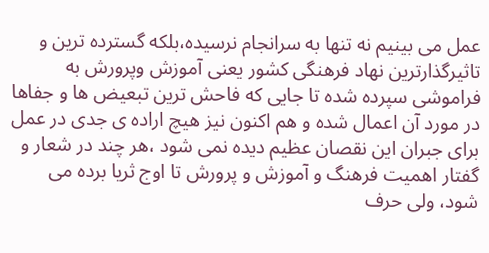عمل می بینیم نه تنها به سرانجام نرسیده،بلکه گسترده ترین و تاثیرگذارترین نهاد فرهنگی کشور یعنی آموزش وپرورش به فراموشی سپرده شده تا جایی که فاحش ترین تبعیض ها و جفاها در مورد آن اعمال شده و هم اکنون نیز هیچ اراده ی جدی در عمل برای جبران این نقصان عظیم دیده نمی شود ،هر چند در شعار و گفتار اهمیت فرهنگ و آموزش و پرورش تا اوج ثریا برده می شود، ولی حرف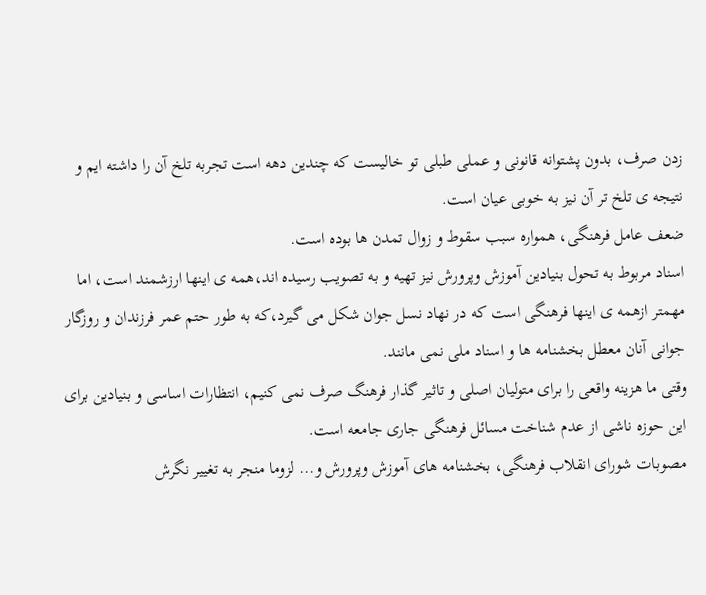زدن صرف، بدون پشتوانه قانونی و عملی طبلی تو خالیست که چندین دهه است تجربه تلخ آن را داشته ایم و نتیجه ی تلخ تر آن نیز به خوبی عیان است.
ضعف عامل فرهنگی، همواره سبب سقوط و زوال تمدن ها بوده است.
اسناد مربوط به تحول بنیادین آموزش وپرورش نیز تهیه و به تصویب رسیده اند،همه ی اینها ارزشمند است، اما مهمتر ازهمه ی اینها فرهنگی است که در نهاد نسل جوان شکل می گیرد،که به طور حتم عمر فرزندان و روزگار جوانی آنان معطل بخشنامه ها و اسناد ملی نمی مانند.
وقتی ما هزینه واقعی را برای متولیان اصلی و تاثیر گذار فرهنگ صرف نمی کنیم، انتظارات اساسی و بنیادین برای این حوزه ناشی از عدم شناخت مسائل فرهنگی جاری جامعه است.
مصوبات شورای انقلاب فرهنگی، بخشنامه های آموزش وپرورش و... لزوما منجر به تغییر نگرش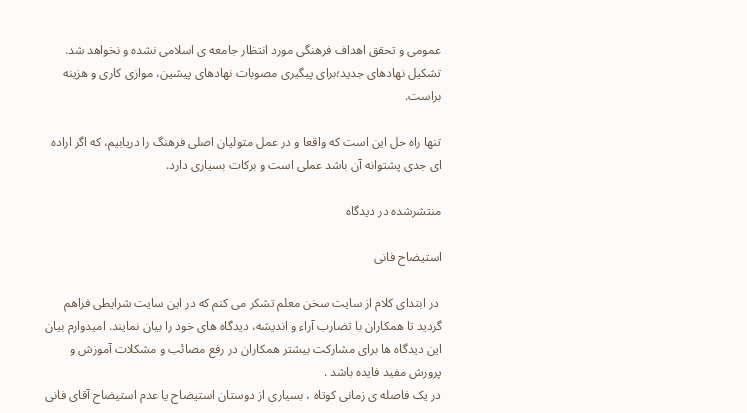عمومی و تحقق اهداف فرهنگی مورد انتظار جامعه ی اسلامی نشده و نخواهد شد.
تشکیل نهادهای جدید؛برای پیگیری مصوبات نهادهای پیشین، موازی کاری و هزینه براست.

تنها راه حل این است که واقعا و در عمل متولیان اصلی فرهنگ را دریابیم، که اگر اراده ای جدی پشتوانه آن باشد عملی است و برکات بسیاری دارد.

منتشرشده در دیدگاه

استیضاح فانی

 در ابتدای کلام از سایت سخن معلم تشکر می کنم که در این سایت شرایطی فراهم گردید تا همکاران با تضارب آراء و اندیشه، دیدگاه های خود را بیان نمایند. امیدوارم بیان این دیدگاه ها برای مشارکت بیشتر همکاران در رفع مصائب و مشکلات آموزش و پرورش مفید فایده باشد .
در یک فاصله ی زمانی کوتاه ، بسیاری از دوستان استیضاح یا عدم استیضاح آقای فانی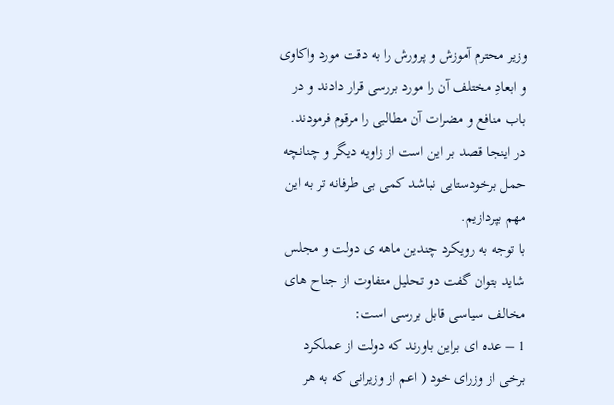وزیر محترم آموزش و پرورش را به دقت مورد واکاوی و ابعادِ مختلف آن را مورد بررسی قرار دادند و در باب منافع و مضرات آن مطالبی را مرقوم فرمودند.
در اینجا قصد بر این است از زاویه دیگر و چنانچه حمل برخودستایی نباشد کمی بی طرفانه تر به این مهم بپردازیم.
با توجه به رویکرد چندین ماهه ی دولت و مجلس شاید بتوان گفت دو تحلیل متفاوت از جناح های مخالف سیاسی قابل بررسی است:
1 – عده ای براین باورند که دولت از عملکرد برخی از وزرای خود ( اعم از وزیرانی که به هر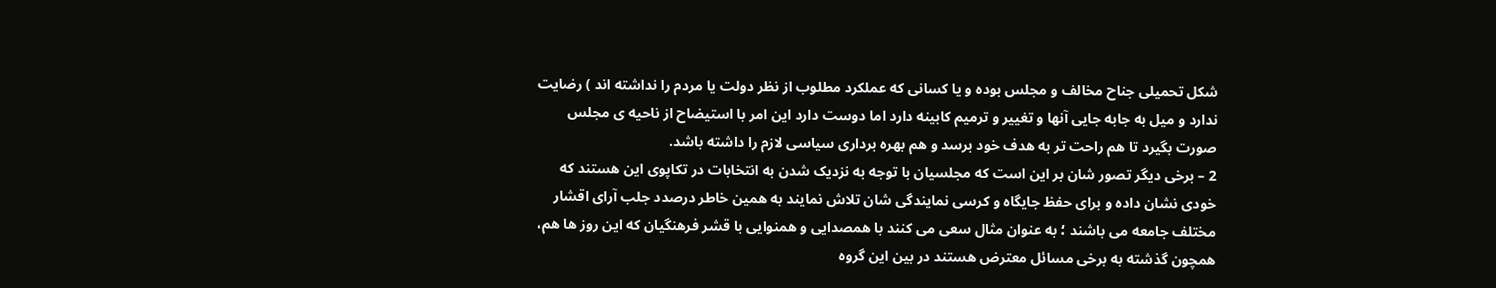شکل تحمیلی جناح مخالف و مجلس بوده و یا کسانی که عملکرد مطلوب از نظر دولت یا مردم را نداشته اند ) رضایت ندارد و میل به جابه جایی آنها و تغییر و ترمیم کابینه دارد اما دوست دارد این امر با استیضاح از ناحیه ی مجلس صورت بگیرد تا هم راحت تر به هدف خود برسد و هم بهره برداری سیاسی لازم را داشته باشد.
2 – برخی دیگر تصور شان بر این است که مجلسیان با توجه به نزدیک شدن به انتخابات در تکاپوی این هستند که خودی نشان داده و برای حفظ جایگاه و کرسی نمایندگی شان تلاش نمایند به همین خاطر درصدد جلب آرای اقشار مختلف جامعه می باشند ؛ به عنوان مثال سعی می کنند با همصدایی و همنوایی با قشر فرهنگیان که این روز ها هم، همچون گذشته به برخی مسائل معترض هستند در بین این گروه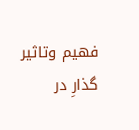فهیم وتاثیر گذارِ در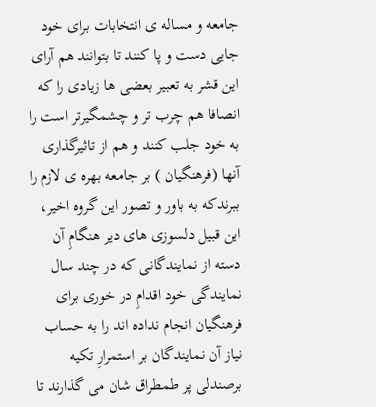جامعه و مساله ی انتخابات برای خود جایی دست و پا کنند تا بتوانند هم آرای این قشر به تعبیر بعضی ها زیادی را که انصافا هم چرب تر و چشمگیرتر است را به خود جلب کنند و هم از تاثیرگذاری آنها (فرهنگیان ) بر جامعه بهره ی لازم را ببرندکه به باور و تصور این گروه اخیر، این قبیل دلسوزی های دیر هنگامِ آن دسته از نمایندگانی که در چند سال نمایندگی خود اقدامِ در خوری برای فرهنگیان انجام نداده اند را به حساب نیاز آن نمایندگان بر استمرارِ تکیه برصندلی پر طمطراق شان می گذارند تا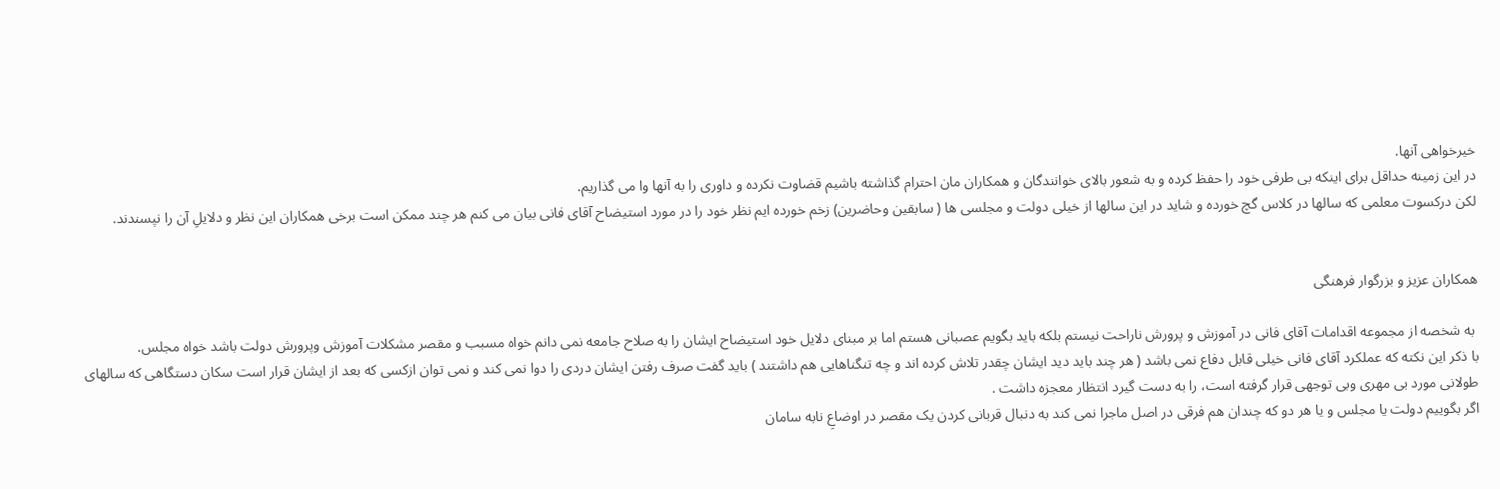خیرخواهی آنها.
در این زمینه حداقل برای اینکه بی طرفی خود را حفظ کرده و به شعور بالای خوانندگان و همکاران مان احترام گذاشته باشیم قضاوت نکرده و داوری را به آنها وا می گذاریم.
لکن درکسوت معلمی که سالها در کلاس گچ خورده و شاید در این سالها از خیلی دولت و مجلسی ها ( سابقین وحاضرین) زخم خورده ایم نظر خود را در مورد استیضاح آقای فانی بیان می کنم هر چند ممکن است برخی همکاران این نظر و دلایلِ آن را نپسندند.


همکاران عزیز و بزرگوار فرهنگی

 به شخصه از مجموعه اقدامات آقای فانی در آموزش و پرورش ناراحت نیستم بلکه باید بگویم عصبانی هستم اما بر مبنای دلایل خود استیضاح ایشان را به صلاح جامعه نمی دانم خواه مسبب و مقصر مشکلات آموزش وپرورش دولت باشد خواه مجلس.
با ذکر این نکته که عملکرد آقای فانی خیلی قابل دفاع نمی باشد ( هر چند باید دید ایشان چقدر تلاش کرده اند و چه تنگناهایی هم داشتند ) باید گفت صرف رفتن ایشان دردی را دوا نمی کند و نمی توان ازکسی که بعد از ایشان قرار است سکان دستگاهی که سالهای طولانی مورد بی مهری وبی توجهی قرار گرفته است، را به دست گیرد انتظار معجزه داشت .
اگر بگوییم دولت یا مجلس و یا هر دو که چندان هم فرقی در اصل ماجرا نمی کند به دنبال قربانی کردن یک مقصر در اوضاعِ نابه سامان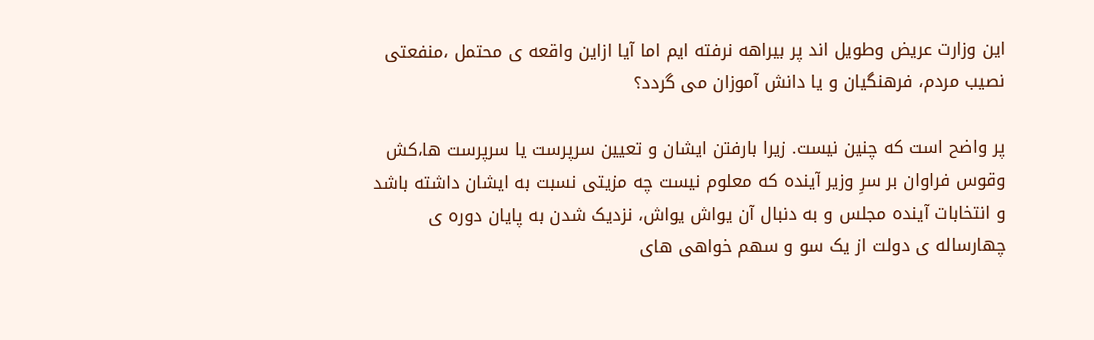این وزارت عریض وطویل اند پر بیراهه نرفته ایم اما آیا ازاین واقعه ی محتمل ،منفعتی نصیب مردم، فرهنگیان و یا دانش آموزان می گردد؟

پر واضح است که چنین نیست. زیرا بارفتن ایشان و تعیین سرپرست یا سرپرست ها،کش وقوس فراوان بر سرِ وزیر آینده که معلوم نیست چه مزیتی نسبت به ایشان داشته باشد و انتخابات آینده مجلس و به دنبال آن یواش یواش، نزدیک شدن به پایان دوره ی چهارساله ی دولت از یک سو و سهم خواهی های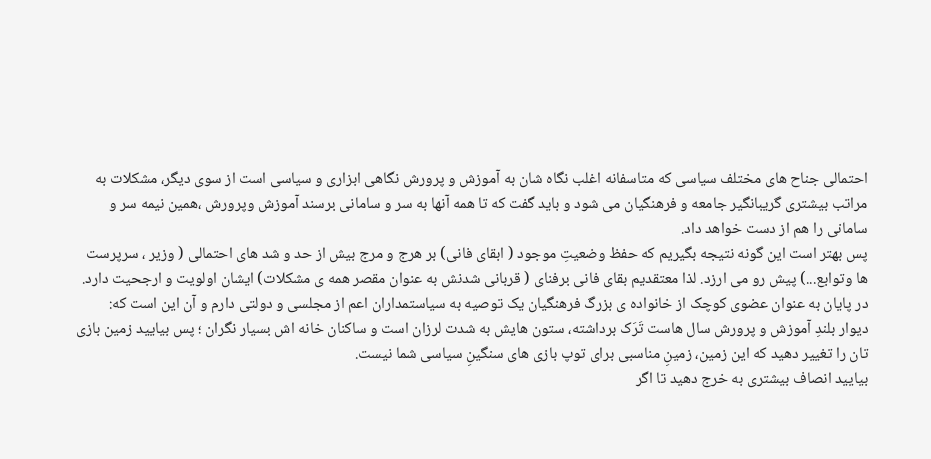احتمالی جناح های مختلف سیاسی که متاسفانه اغلب نگاه شان به آموزش و پرورش نگاهی ابزاری و سیاسی است از سوی دیگر، مشکلات به مراتب بیشتری گریبانگیر جامعه و فرهنگیان می شود و باید گفت که تا همه آنها به سر و سامانی برسند آموزش وپرورش ،همین نیمه سر و سامانی را هم از دست خواهد داد.
پس بهتر است این گونه نتیجه بگیریم که حفظ وضعیتِ موجود ( ابقای فانی) بر هرج و مرج بیش از حد و شد های احتمالی ( وزیر ، سرپرست ها وتوابع...) پیش رو می ارزد. لذا معتقدیم بقای فانی برفنای ( قربانی شدنش به عنوان مقصر همه ی مشکلات) ایشان اولویت و ارجحیت دارد.
در پایان به عنوان عضوی کوچک از خانواده ی بزرگ فرهنگیان یک توصیه به سیاستمداران اعم از مجلسی و دولتی دارم و آن این است که:
دیوار بلندِ آموزش و پرورش سال هاست تَرَک برداشته، ستون هایش به شدت لرزان است و ساکنان خانه اش بسیار نگران ؛ پس بیایید زمین بازی تان را تغییر دهید که این زمین، زمینِ مناسبی برای توپ بازی های سنگینِ سیاسی شما نیست.
بیایید انصاف بیشتری به خرج دهید تا اگر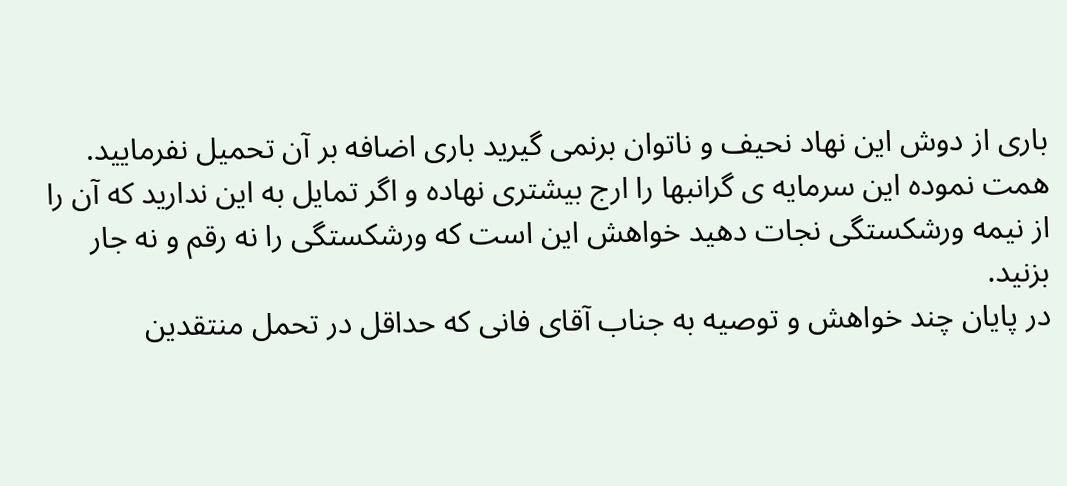باری از دوش این نهاد نحیف و ناتوان برنمی گیرید باری اضافه بر آن تحمیل نفرمایید.
همت نموده این سرمایه ی گرانبها را ارج بیشتری نهاده و اگر تمایل به این ندارید که آن را از نیمه ورشکستگی نجات دهید خواهش این است که ورشکستگی را نه رقم و نه جار بزنید.
در پایان چند خواهش و توصیه به جناب آقای فانی که حداقل در تحمل منتقدین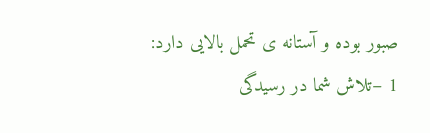صبور بوده و آستانه ی تحمل بالایی دارد:
1 –تلاش شما در رسیدگی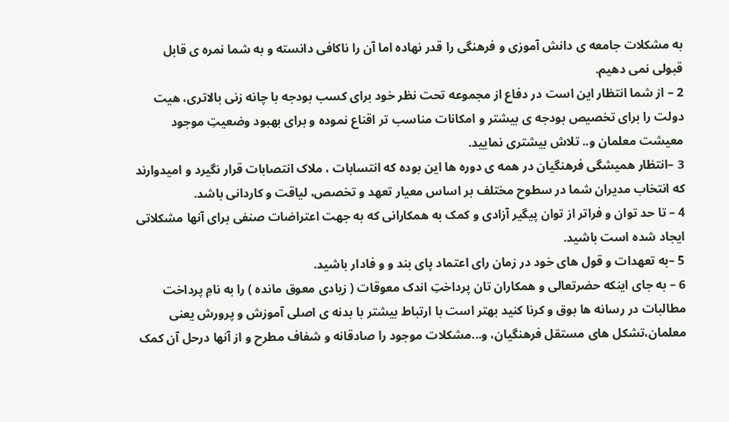به مشکلات جامعه ی دانش آموزی و فرهنگی را قدر نهاده اما آن را ناکافی دانسته و به شما نمره ی قابل قبولی نمی دهیم.
2 – از شما انتظار این است در دفاع از مجموعه تحت نظر خود برای کسب بودجه با چانه زنی بالاتری، هیت دولت را برای تخصیص بودجه ی بیشتر و امکانات مناسب تر اقناع نموده و برای بهبود وضعیتِ موجود معیشت معلمان و.. تلاش بیشتری نمایید.
3 –انتظار همیشگی فرهنگیان در همه ی دوره ها این بوده که انتسابات ، ملاک انتصابات قرار نگیرد و امیدوارند که انتخاب مدیران شما در سطوح مختلف بر اساس معیار تعهد و تخصص، لیاقت و کاردانی باشد.
4 – تا حد توان و فراتر از توان پیگیر آزادی و کمک به همکارانی که به جهت اعتراضات صنفی برای آنها مشکلاتی ایجاد شده است باشید.
5 –به تعهدات و قول های خود در زمان رای اعتماد پای بند و و فادار باشید.
6 – به جای اینکه حضرتعالی و همکاران تان پرداختِ اندک معوقات ( زیادی معوق مانده ) را به نامِ پرداخت مطالبات در رسانه ها بوق و کرنا کنید بهتر است با ارتباط بیشتر با بدنه ی اصلی آموزش و پرورش یعنی معلمان،تشکل های مستقل فرهنگیان، و...مشکلات موجود را صادقانه و شفاف مطرح و از آنها درحل آن کمک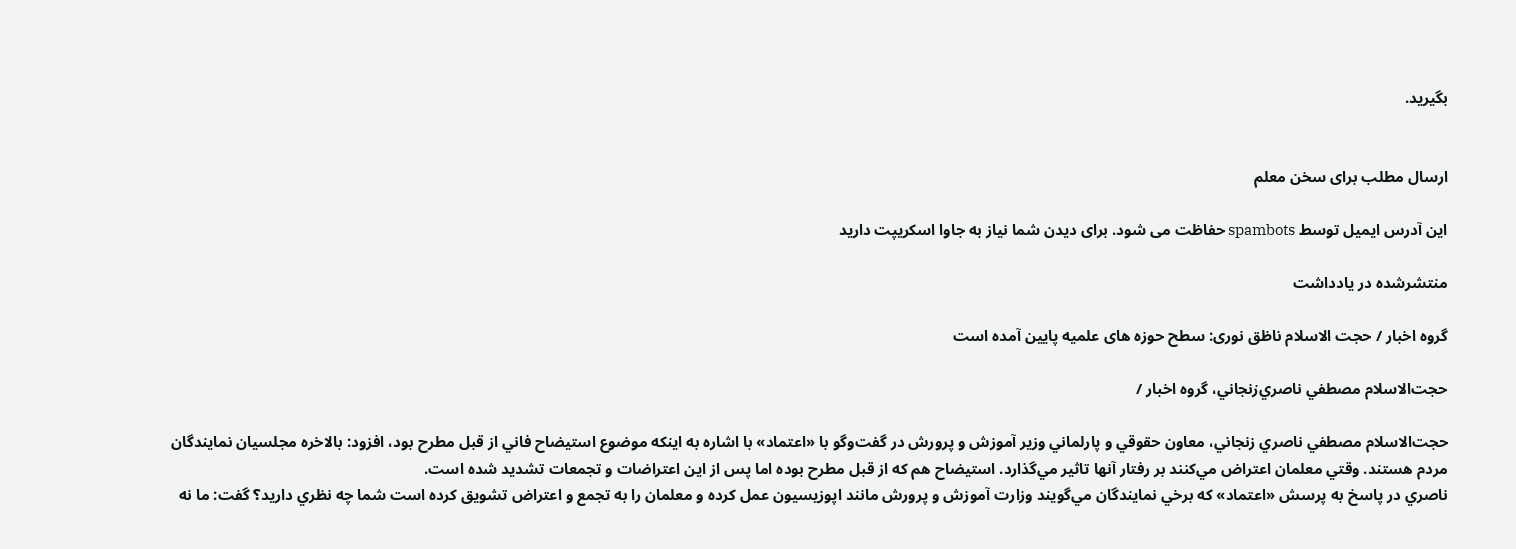بگیرید.


ارسال مطلب برای سخن معلم

این آدرس ایمیل توسط spambots حفاظت می شود. برای دیدن شما نیاز به جاوا اسکریپت دارید

منتشرشده در یادداشت

گروه اخبار / حجت الاسلام ناظق نوری: سطح حوزه های علمیه پایین آمده است

حجت‌الاسلام مصطفي ناصري‌زنجاني، گروه اخبار /

حجت‌الاسلام مصطفي ناصري‌ زنجاني، معاون حقوقي و پارلماني وزير آموزش و پرورش در گفت‌وگو با «اعتماد» با اشاره به اينكه موضوع استيضاح فاني از قبل مطرح بود، افزود: بالاخره مجلسيان نمايندگان مردم هستند. وقتي معلمان اعتراض مي‌كنند بر رفتار آنها تاثير مي‌گذارد. استيضاح هم كه از قبل مطرح بوده اما پس از اين اعتراضات و تجمعات تشديد شده است.
ناصري در پاسخ به پرسش «اعتماد» كه برخي نمايندگان مي‌گويند وزارت آموزش و پرورش مانند اپوزيسيون عمل كرده و معلمان را به تجمع و اعتراض تشويق كرده است شما چه نظري داريد؟ گفت: ما نه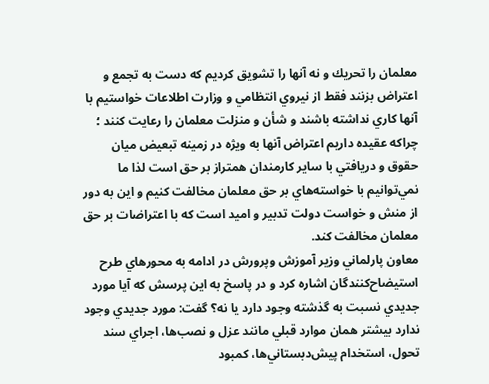معلمان را تحريك و نه آنها را تشويق كرديم كه دست به تجمع و اعتراض بزنند فقط از نيروي انتظامي و وزارت اطلاعات خواستيم با آنها كاري نداشته باشند و شأن و منزلت معلمان را رعايت كنند ؛ چراكه عقيده داريم اعتراض آنها به ويژه در زمينه تبعيض ميان حقوق و دريافتي با ساير كارمندان همتراز بر حق است لذا ما نمي‌توانيم با خواسته‌هاي بر حق معلمان مخالفت كنيم و اين به دور از منش و خواست دولت تدبير و اميد است كه با اعتراضات بر حق معلمان مخالفت كند.
معاون پارلماني وزير آموزش وپرورش در ادامه به محورهاي طرح استيضاح‌كنندگان اشاره كرد و در پاسخ به اين پرسش كه آيا مورد جديدي نسبت به گذشته وجود دارد يا نه؟ گفت: مورد جديدي وجود ندارد بيشتر همان موارد قبلي مانند عزل و نصب‌ها، اجراي سند تحول، استخدام پيش‌دبستاني‌ها، كمبود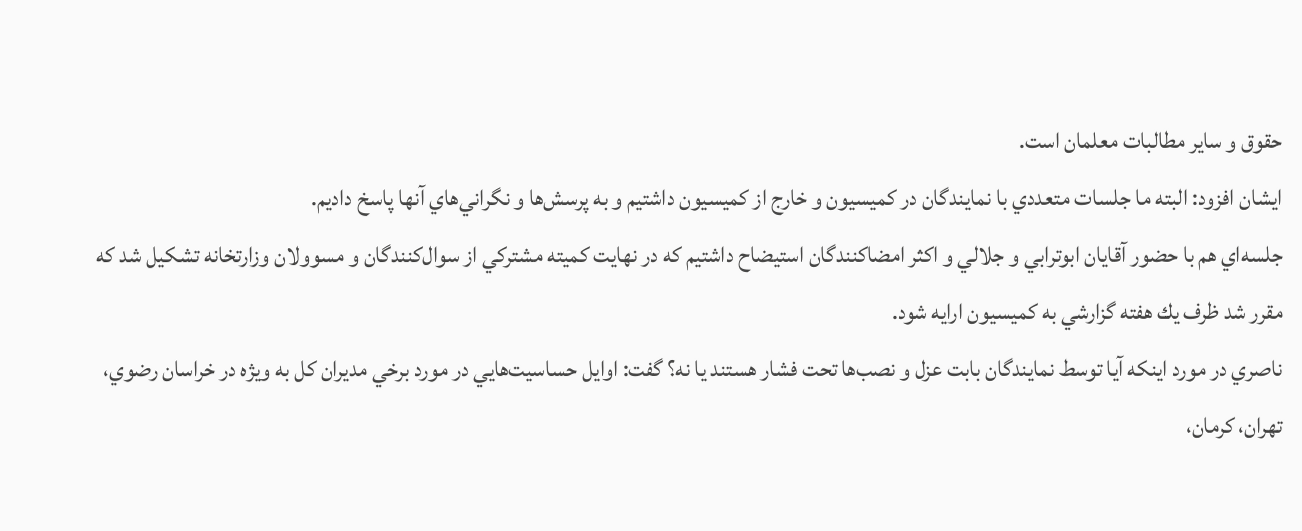حقوق و ساير مطالبات معلمان است.
ايشان افزود: البته ما جلسات متعددي با نمايندگان در كميسيون و خارج از كميسيون داشتيم و به پرسش‌ها و نگراني‌هاي آنها پاسخ داديم.
جلسه‌اي هم با حضور آقايان ابوترابي و جلالي و اكثر امضا‌كنندگان استيضاح داشتيم كه در نهايت كميته‌ مشتركي از سوال‌كنندگان و مسوولان وزارتخانه تشكيل شد كه مقرر شد ظرف يك هفته گزارشي به كميسيون ارايه شود.
ناصري در مورد اينكه آيا توسط نمايندگان بابت عزل و نصب‌ها تحت فشار هستند يا نه‌؟ گفت: اوايل حساسيت‌هايي در مورد برخي مديران كل به ويژه در خراسان رضوي، تهران، كرمان،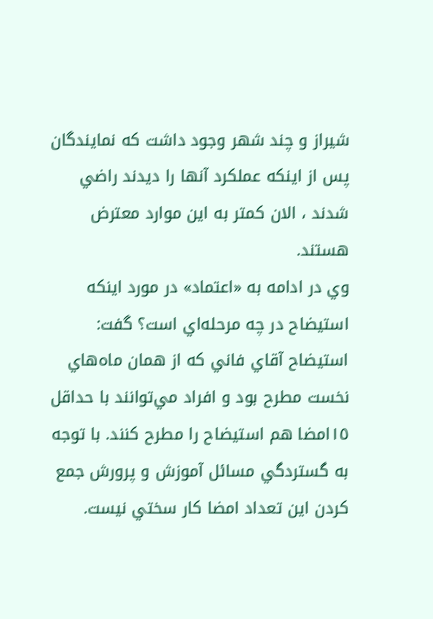شيراز و چند شهر وجود داشت كه نمايندگان پس از اينكه عملكرد آنها را ديدند راضي شدند ، الان كمتر به اين موارد معترض هستند.
وي در ادامه به «اعتماد» در مورد اينكه استيضاح در چه مرحله‌اي است‌؟ گفت: استيضاح آقاي فاني كه از همان ماه‌هاي نخست مطرح بود و افراد مي‌توانند با حداقل ١٥امضا هم استيضاح را مطرح كنند. با توجه به گستردگي مسائل آموزش‌ و پرورش جمع كردن اين تعداد امضا كار سختي نيست.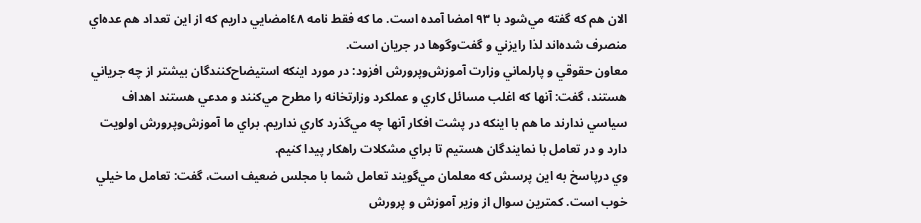الان هم كه گفته مي‌شود با ٩٣ امضا آمده است. ما كه فقط نامه ٤٨امضايي داريم كه از اين تعداد هم عده‌اي منصرف شده‌اند لذا رايزني و گفت‌وگو‌ها در جريان است.
معاون حقوقي و پارلماني وزارت آموزش‌وپرورش افزود: در مورد اينكه استيضاح‌كنندگان بيشتر از چه جرياني هستند، گفت: آنها كه اغلب مسائل كاري و عملكرد وزارتخانه را مطرح مي‌كنند و مدعي هستند اهداف سياسي ندارند ما هم با اينكه در پشت افكار آنها چه مي‌گذرد كاري نداريم. براي ما آموزش‌وپرورش اولويت دارد و در تعامل با نمايندگان هستيم تا براي مشكلات راهكار پيدا كنيم.
وي درپاسخ به اين پرسش كه معلمان مي‌گويند تعامل شما با مجلس ضعيف است، گفت: تعامل ما خيلي خوب است. كمترين سوال از وزير آموزش‌ و پرورش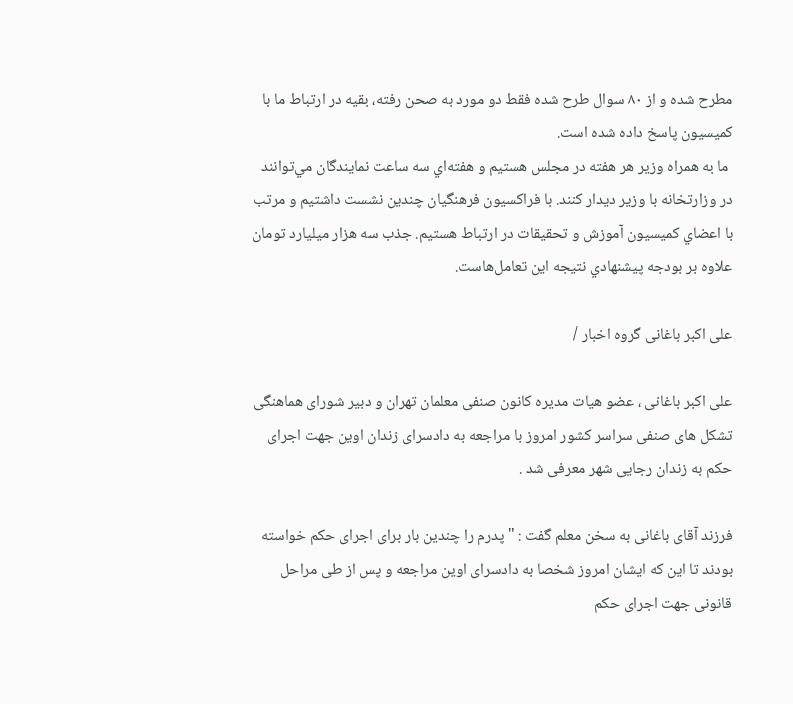مطرح شده و از ٨٠ سوال طرح شده فقط دو مورد به صحن رفته، بقيه در ارتباط ما با كميسيون پاسخ داده شده است.
 ما به همراه وزير هر هفته در مجلس هستيم و هفته‌اي سه ساعت نمايندگان مي‌توانند در وزارتخانه با وزير ديدار كنند. با فراكسيون فرهنگيان چندين نشست داشتيم و مرتب با اعضاي كميسيون آموزش و تحقيقات در ارتباط هستيم. جذب سه هزار ميليارد تومان علاوه بر بودجه پيشنهادي نتيجه اين تعامل‌هاست.

علی اکبر باغانی گروه اخبار /

علی اکبر باغانی ، عضو هیات مدیره کانون صنفی معلمان تهران و دبیر شورای هماهنگی تشکل های صنفی سراسر کشور امروز با مراجعه به دادسرای زندان اوین جهت اجرای حکم به زندان رجایی شهر معرفی شد .

فرزند آقای باغانی به سخن معلم گفت : " پدرم را چندین بار برای اجرای حکم خواسته بودند تا این که ایشان امروز شخصا به دادسرای اوین مراجعه و پس از طی مراحل قانونی جهت اجرای حکم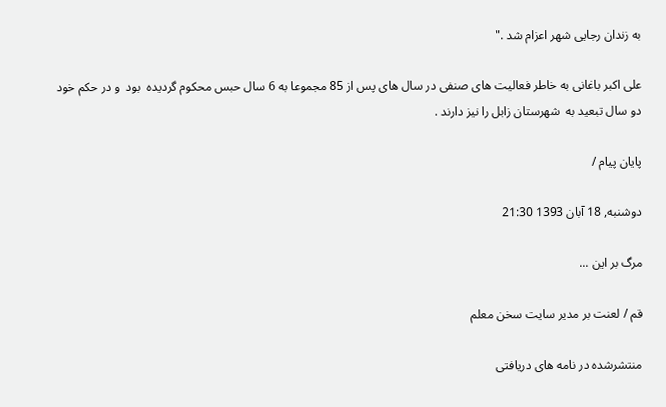به زندان رجایی شهر اعزام شد ."

علی اکبر باغانی به خاطر فعالیت های صنفی در سال های پس از 85 مجموعا به 6 سال حبس محکوم گردیده  بود  و در حکم خود دو سال تبعید به  شهرستان زابل را نیز دارند .

پایان پیام /

دوشنبه, 18 آبان 1393 21:30

مرگ بر این ...

قم / لعنت بر مدیر سایت سخن معلم

منتشرشده در نامه های دریافتی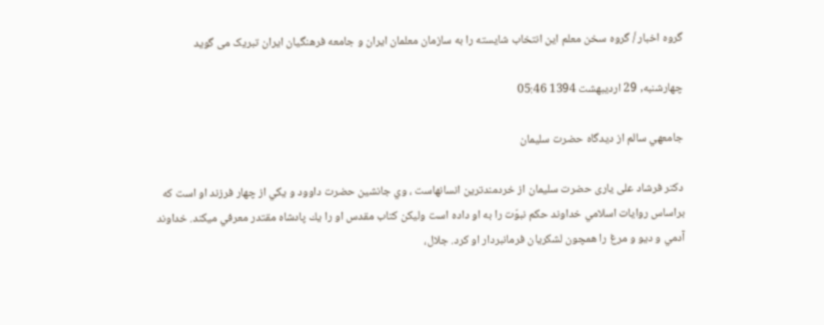گروه اخبار / گروه سخن معلم این انتخاب شایسته را به سازمان معلمان ایران و جامعه فرهنگیان ایران تبریک می گوید

چهارشنبه, 29 ارديبهشت 1394 05:46

جامعهي سالم از ديدگاه حضرت سليمان

دکتر فرشاد علی یاری حضرت سليمان از خردمندترين انسانهاست ، وي جانشين حضرت داوود و يكي از چهار فرزند او است كه براساس روايات اسلامي خداوند حكم نبوّت را به او داده است وليكن كتاب مقدس او را يك پادشاه مقتدر معرفي ميكند. خداوند آدمي و ديو و مرغ را همچون لشكريان فرمانبردار او كرد. جلال،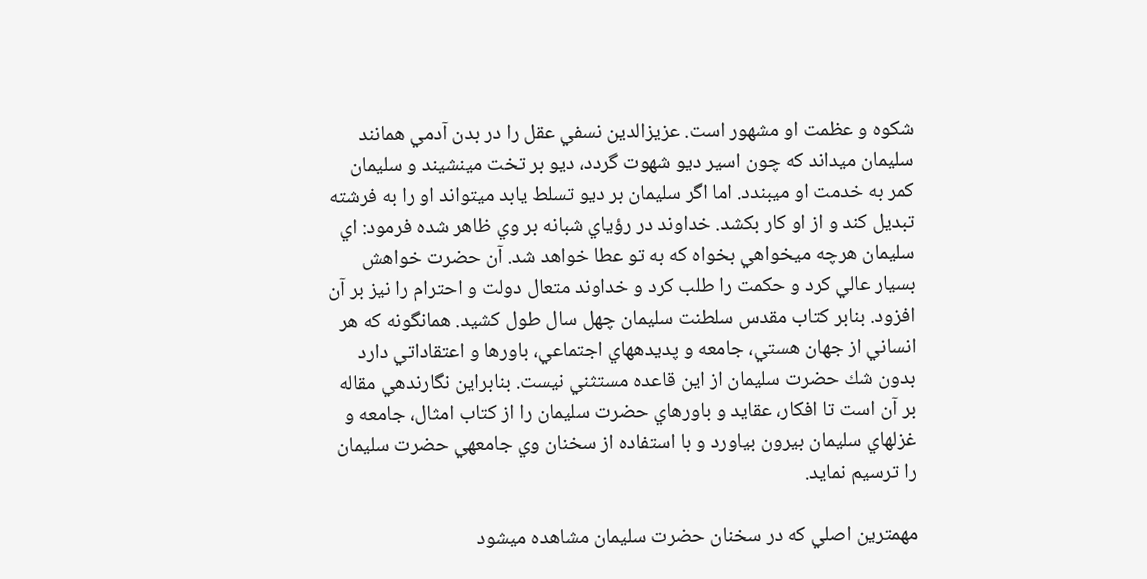شكوه و عظمت او مشهور است. عزيزالدين نسفي عقل را در بدن آدمي همانند سليمان ميداند كه چون اسير ديو شهوت گردد، ديو بر تخت مينشيند و سليمان كمر به خدمت او ميبندد. اما اگر سليمان بر ديو تسلط يابد ميتواند او را به فرشته تبديل كند و از او كار بكشد. خداوند در رؤياي شبانه بر وي ظاهر شده فرمود: اي سليمان هرچه ميخواهي بخواه كه به تو عطا خواهد شد. آن حضرت خواهش بسيار عالي كرد و حكمت را طلب كرد و خداوند متعال دولت و احترام را نيز بر آن افزود. بنابر كتاب مقدس سلطنت سليمان چهل سال طول كشيد. همانگونه كه هر انساني از جهان هستي، جامعه و پديدههاي اجتماعي، باورها و اعتقاداتي دارد بدون شك حضرت سليمان از اين قاعده مستثني نيست. بنابراين نگارندهي مقاله بر آن است تا افكار، عقايد و باورهاي حضرت سليمان را از كتاب امثال، جامعه و غزلهاي سليمان بيرون بياورد و با استفاده از سخنان وي جامعهي حضرت سليمان را ترسيم نمايد.

مهمترين اصلي كه در سخنان حضرت سليمان مشاهده ميشود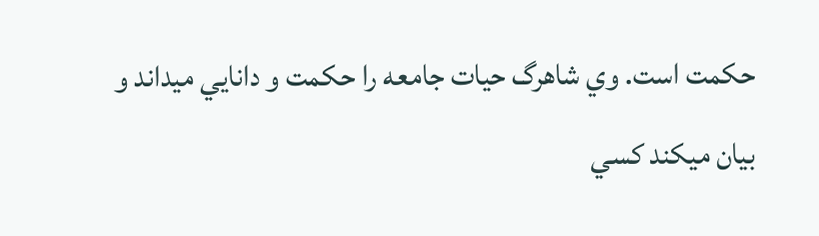حكمت است. وي شاهرگ حيات جامعه را حكمت و دانايي ميداند و بيان ميكند كسي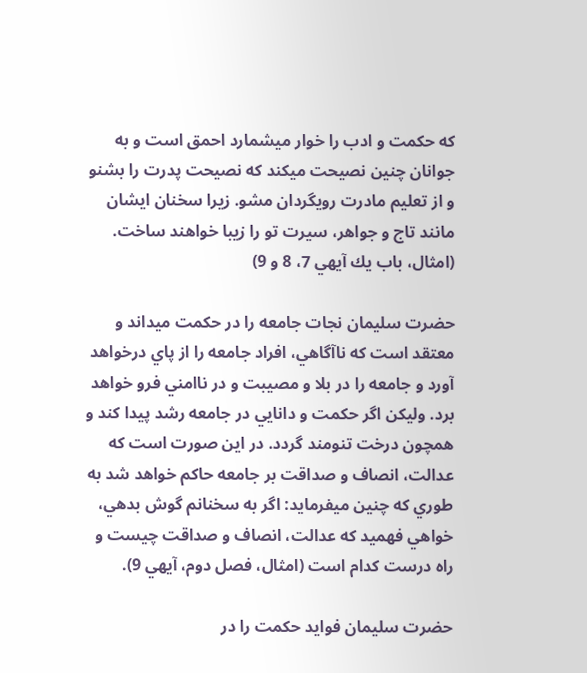كه حكمت و ادب را خوار ميشمارد احمق است و به جوانان چنين نصيحت ميكند كه نصيحت پدرت را بشنو و از تعليم مادرت رويگردان مشو. زيرا سخنان ايشان مانند تاج و جواهر، سيرت تو را زيبا خواهند ساخت. (امثال، باب يك آيهي 7، 8 و 9)

حضرت سليمان نجات جامعه را در حكمت ميداند و معتقد است كه ناآگاهي، افراد جامعه را از پاي درخواهد آورد و جامعه را در بلا و مصيبت و در ناامني فرو خواهد برد. وليكن اگر حكمت و دانايي در جامعه رشد پيدا كند و همچون درخت تنومند گردد. در اين صورت است كه عدالت، انصاف و صداقت بر جامعه حاكم خواهد شد به طوري كه چنين ميفرمايد: اگر به سخنانم گوش بدهي، خواهي فهميد كه عدالت، انصاف و صداقت چيست و راه درست كدام است (امثال، فصل دوم، آيهي 9).

حضرت سليمان فوايد حكمت را در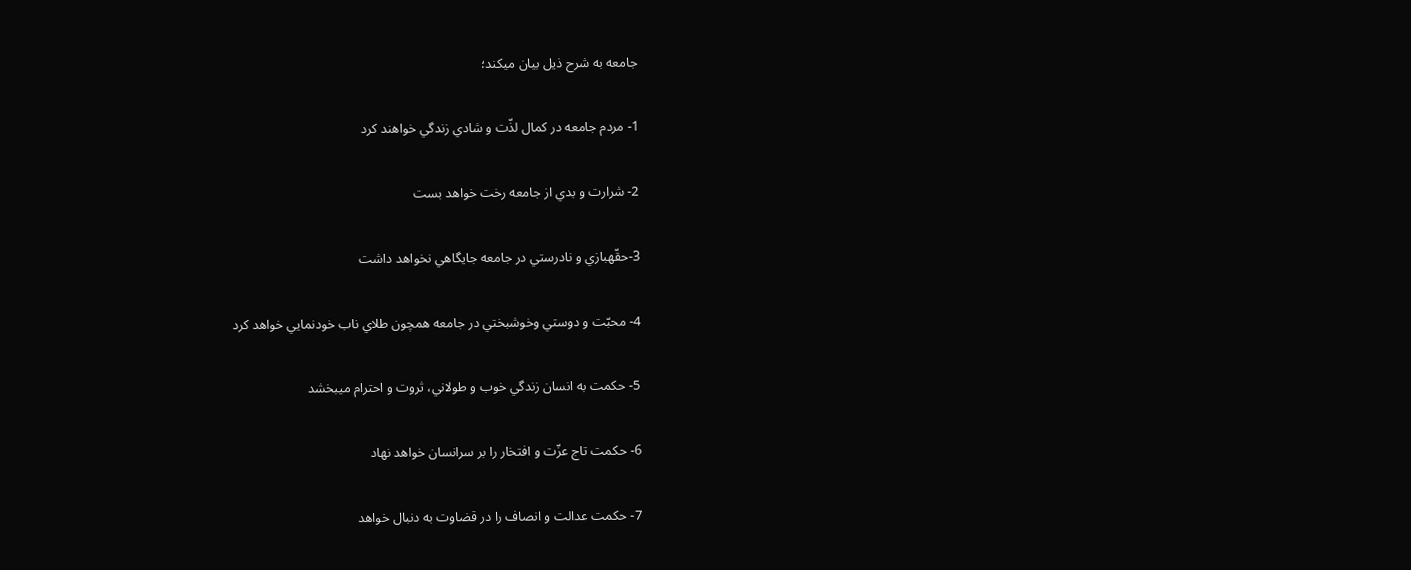جامعه به شرح ذيل بيان ميكند؛

1- مردم جامعه در كمال لذّت و شادي زندگي خواهند كرد

2- شرارت و بدي از جامعه رخت خواهد بست

3-حقّهبازي و نادرستي در جامعه جايگاهي نخواهد داشت

4- محبّت و دوستي وخوشبختي در جامعه همچون طلاي ناب خودنمايي خواهد كرد

5- حكمت به انسان زندگي خوب و طولاني، ثروت و احترام ميبخشد

6- حكمت تاج عزّت و افتخار را بر سرانسان خواهد نهاد

7- حكمت عدالت و انصاف را در قضاوت به دنبال خواهد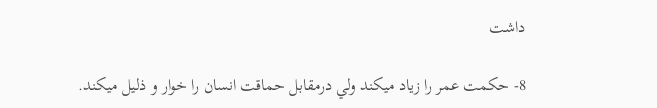داشت

8- حكمت عمر را زياد ميكند ولي درمقابل حماقت انسان را خوار و ذليل ميكند.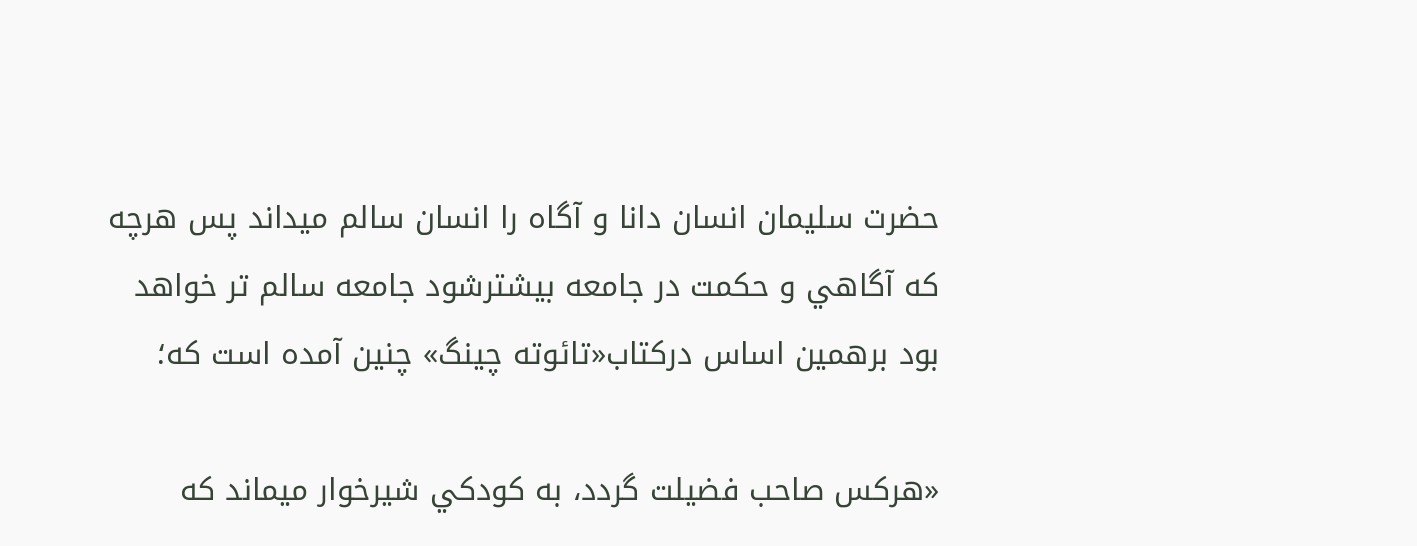حضرت سليمان انسان دانا و آگاه را انسان سالم ميداند پس هرچه كه آگاهي و حكمت در جامعه بيشترشود جامعه سالم تر خواهد بود برهمين اساس دركتاب«تائوته چينگ» چنين آمده است كه؛

«هركس صاحب فضيلت گردد، به كودكي شيرخوار ميماند كه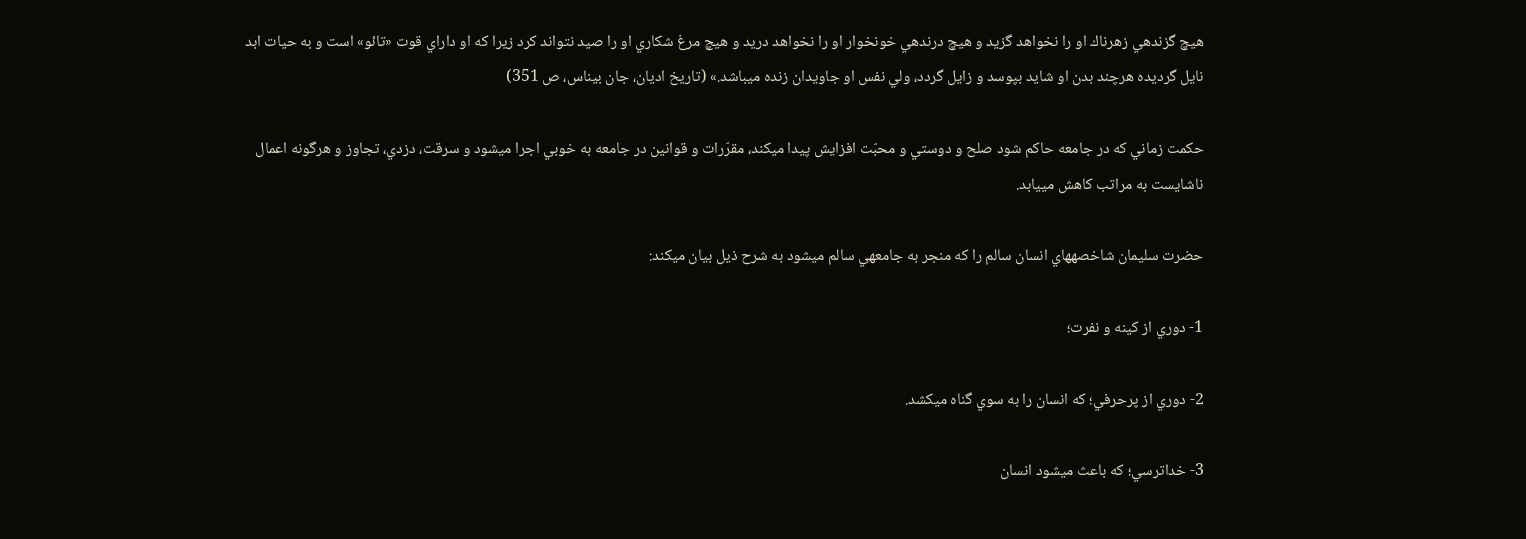هيچ گزندهي زهرناك او را نخواهد گزيد و هيچ درندهي خونخوار او را نخواهد دريد و هيچ مرغ شكاري او را صيد نتواند كرد زيرا كه او داراي قوت «تائو» است و به حيات ابد نايل گرديده هرچند بدن او شايد بپوسد و زايل گردد، ولي نفس او جاويدان زنده ميباشد.» (تاريخ اديان، جان بيناس، ص 351)

حكمت زماني كه در جامعه حاكم شود صلح و دوستي و محبّت افزايش پيدا ميكند، مقرّرات و قوانين در جامعه به خوبي اجرا ميشود و سرقت، دزدي، تجاوز و هرگونه اعمال ناشايست به مراتب كاهش مييابد.

حضرت سليمان شاخصههاي انسان سالم را كه منجر به جامعهي سالم ميشود به شرح ذيل بيان ميكند:

1- دوري از كينه و نفرت؛

2- دوري از پرحرفي؛ كه انسان را به سوي گناه ميكشد.

3- خداترسي؛ كه باعث ميشود انسان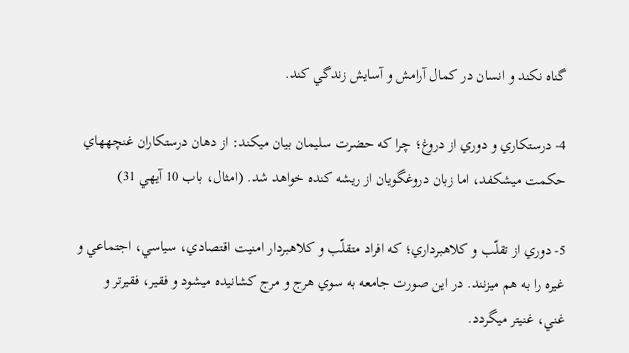گناه نكند و انسان در كمال آرامش و آسايش زندگي كند.

4- درستكاري و دوري از دروغ؛ چرا كه حضرت سليمان بيان ميكند: از دهان درستكاران غنچههاي حكمت ميشكفد، اما زبان دروغگويان از ريشه كنده خواهد شد. (امثال، باب 10 آيهي 31)

5- دوري از تقلّب و كلاهبرداري؛ كه افراد متقلّب و كلاهبردار امنيت اقتصادي، سياسي، اجتماعي و غيره را به هم ميزنند. در اين صورت جامعه به سوي هرج و مرج كشانيده ميشود و فقير، فقيرتر و غني، غنيتر ميگردد.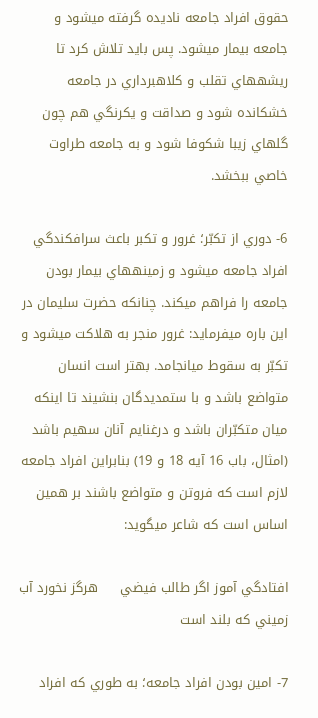حقوق افراد جامعه ناديده گرفته ميشود و جامعه بيمار ميشود. پس بايد تلاش كرد تا ريشههاي تقلب و كلاهبرداري در جامعه خشكانده شود و صداقت و يكرنگي هم چون گلهاي زيبا شكوفا شود و به جامعه طراوت خاصي ببخشد.

6- دوري از تكبّر؛ غرور و تكبر باعث سرافكندگي افراد جامعه ميشود و زمينههاي بيمار بودن جامعه را فراهم ميكند. چنانكه حضرت سليمان در اين باره ميفرمايد: غرور منجر به هلاكت ميشود و تكبّر به سقوط ميانجامد. بهتر است انسان متواضع باشد و با ستمديدگان بنشيند تا اينكه ميان متكبّران باشد و درغنايم آنان سهيم باشد (امثال، باب 16 آيه 18 و 19) بنابراين افراد جامعه لازم است كه فروتن و متواضع باشند بر همين اساس است كه شاعر ميگويد:

افتادگي آموز اگر طالب فيضي     هرگز نخورد آب زميني كه بلند است

7- امين بودن افراد جامعه؛ به طوري كه افراد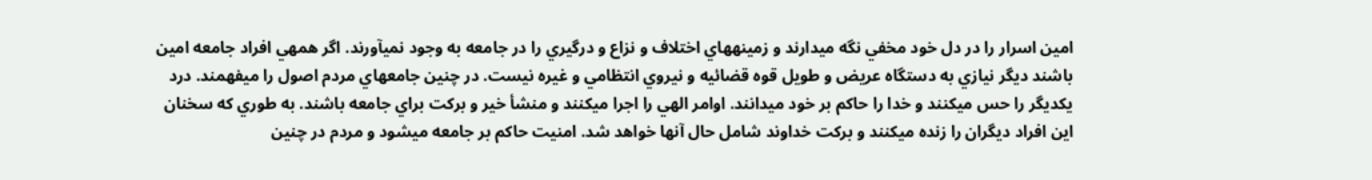امين اسرار را در دل خود مخفي نگه ميدارند و زمينههاي اختلاف و نزاع و درگيري را در جامعه به وجود نميآورند. اگر همهي افراد جامعه امين باشند ديگر نيازي به دستگاه عريض و طويل قوه قضائيه و نيروي انتظامي و غيره نيست. در چنين جامعهاي مردم اصول را ميفهمند. درد يكديگر را حس ميكنند و خدا را حاكم بر خود ميدانند. اوامر الهي را اجرا ميكنند و منشأ خير و بركت براي جامعه باشند. به طوري كه سخنان اين افراد ديگران را زنده ميكنند و بركت خداوند شامل حال آنها خواهد شد. امنيت حاكم بر جامعه ميشود و مردم در چنين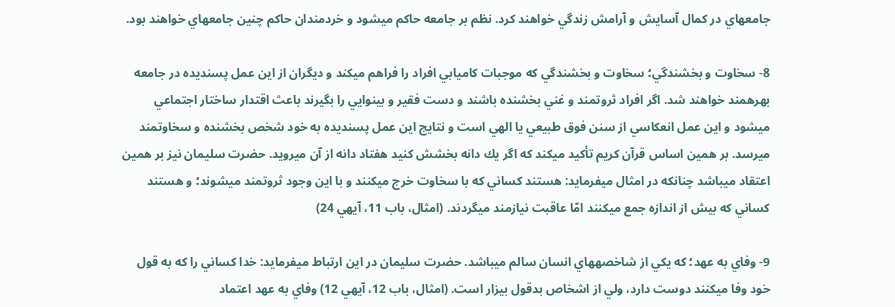جامعهاي در كمال آسايش و آرامش زندگي خواهند كرد. نظم بر جامعه حاكم ميشود و خردمندان حاكم چنين جامعهاي خواهند بود.

8- سخاوت و بخشندگي؛ سخاوت و بخشندگي كه موجبات كاميابي افراد را فراهم ميكند و ديگران از اين عمل پسنديده در جامعه بهرهمند خواهند شد. اگر افراد ثروتمند و غني بخشنده باشند و دست فقير و بينوايي را بگيرند باعث اقتدار ساختار اجتماعي ميشود و اين عمل انعكاسي از سنن فوق طبيعي يا الهي است و نتايج اين عمل پسنديده به خود شخص بخشنده و سخاوتمند ميرسد. بر همين اساس قرآن كريم تأكيد ميكند كه اگر يك دانه بخشش كنيد هفتاد دانه از آن ميرويد. حضرت سليمان نيز بر همين اعتقاد ميباشد چنانكه در امثال ميفرمايد: هستند كساني كه با سخاوت خرج ميكنند و با اين وجود ثروتمند ميشوند؛ و هستند كساني كه بيش از اندازه جمع ميكنند امّا عاقبت نيازمند ميگردند. (امثال، باب 11، آيهي 24)

9- وفاي به عهد؛ كه يكي از شاخصههاي انسان سالم ميباشد. حضرت سليمان در اين ارتباط ميفرمايد: خدا كساني را كه به قول خود وفا ميكنند دوست دارد، ولي از اشخاص بدقول بيزار است. (امثال، باب 12، آيهي 12) وفاي به عهد اعتماد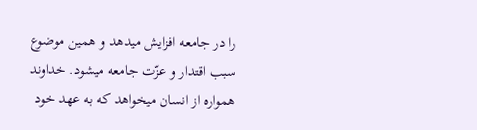را در جامعه افزايش ميدهد و همين موضوع سبب اقتدار و عزّت جامعه ميشود. خداوند همواره از انسان ميخواهد كه به عهد خود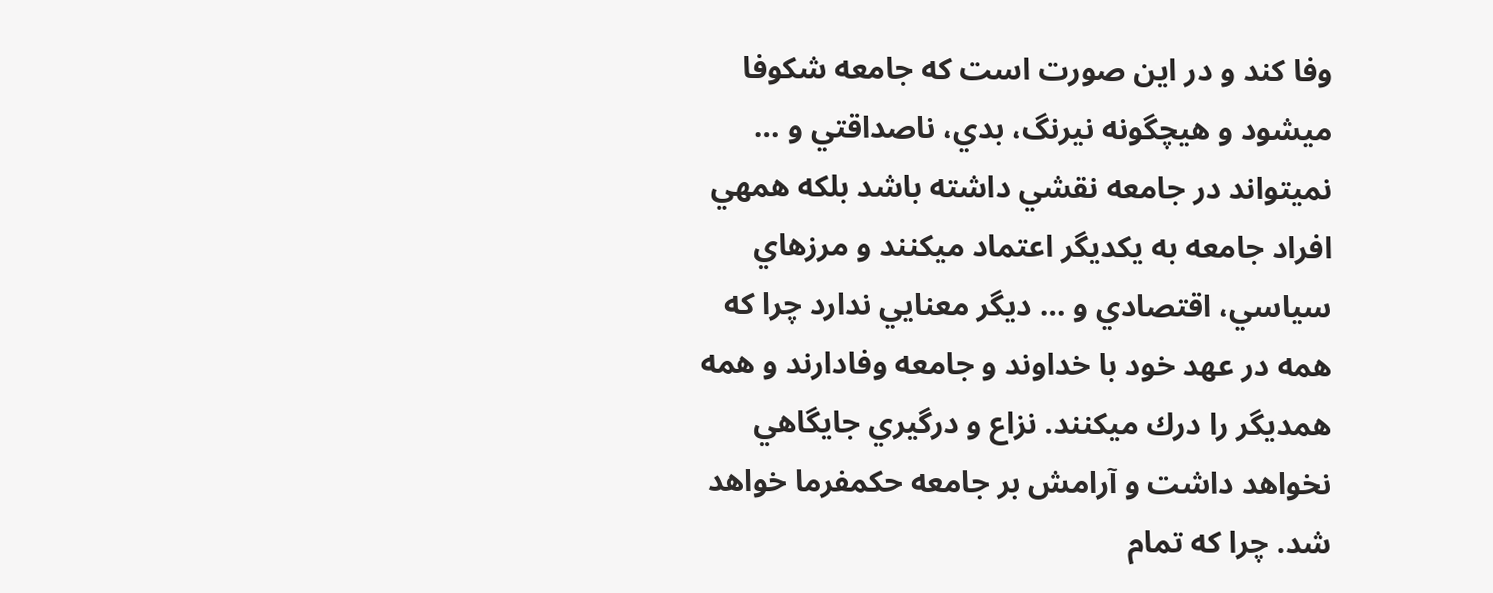وفا كند و در اين صورت است كه جامعه شكوفا ميشود و هيچگونه نيرنگ، بدي، ناصداقتي و … نميتواند در جامعه نقشي داشته باشد بلكه همهي افراد جامعه به يكديگر اعتماد ميكنند و مرزهاي سياسي، اقتصادي و … ديگر معنايي ندارد چرا كه همه در عهد خود با خداوند و جامعه وفادارند و همه همديگر را درك ميكنند. نزاع و درگيري جايگاهي نخواهد داشت و آرامش بر جامعه حكمفرما خواهد شد. چرا كه تمام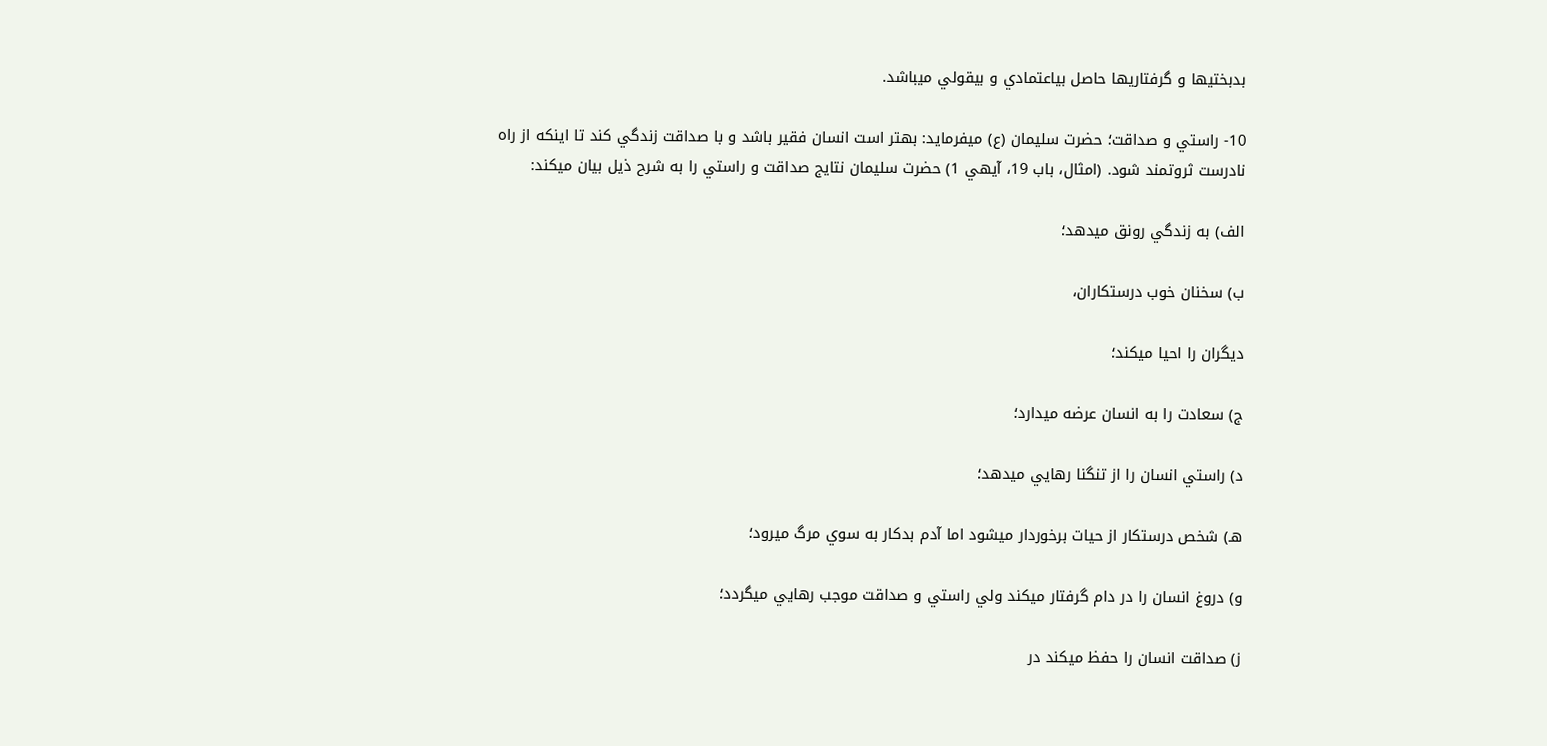بدبختيها و گرفتاريها حاصل بياعتمادي و بيقولي ميباشد.

10- راستي و صداقت؛ حضرت سليمان (ع) ميفرمايد: بهتر است انسان فقير باشد و با صداقت زندگي كند تا اينكه از راه نادرست ثروتمند شود. (امثال، باب 19، آيهي 1) حضرت سليمان نتايج صداقت و راستي را به شرح ذيل بيان ميكند:

الف) به زندگي رونق ميدهد؛

ب) سخنان خوب درستكاران،

ديگران را احيا ميكند؛

ج) سعادت را به انسان عرضه ميدارد؛

د) راستي انسان را از تنگنا رهايي ميدهد؛

هـ) شخص درستكار از حيات برخوردار ميشود اما آدم بدكار به سوي مرگ ميرود؛

و) دروغ انسان را در دام گرفتار ميكند ولي راستي و صداقت موجب رهايي ميگردد؛

ز) صداقت انسان را حفظ ميكند در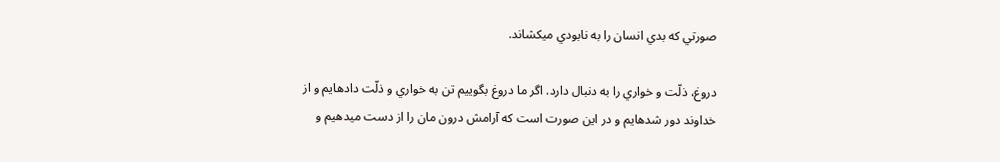صورتي كه بدي انسان را به نابودي ميكشاند.

دروغ، ذلّت و خواري را به دنبال دارد. اگر ما دروغ بگوييم تن به خواري و ذلّت دادهايم و از خداوند دور شدهايم و در اين صورت است كه آرامش درون مان را از دست ميدهيم و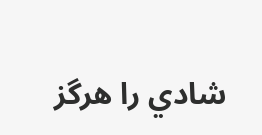شادي را هرگز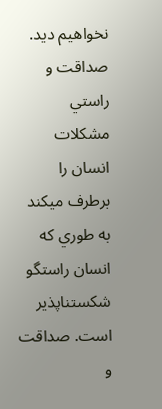نخواهيم ديد. صداقت و راستي مشكلات انسان را برطرف ميكند به طوري كه انسان راستگو شكستناپذير است. صداقت و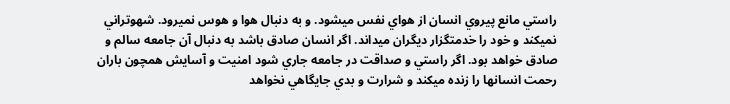راستي مانع پيروي انسان از هواي نفس ميشود. و به دنبال هوا و هوس نميرود. شهوتراني نميكند و خود را خدمتگزار ديگران ميداند. اگر انسان صادق باشد به دنبال آن جامعه سالم و صادق خواهد بود. اگر راستي و صداقت در جامعه جاري شود امنيت و آسايش همچون باران رحمت انسانها را زنده ميكند و شرارت و بدي جايگاهي نخواهد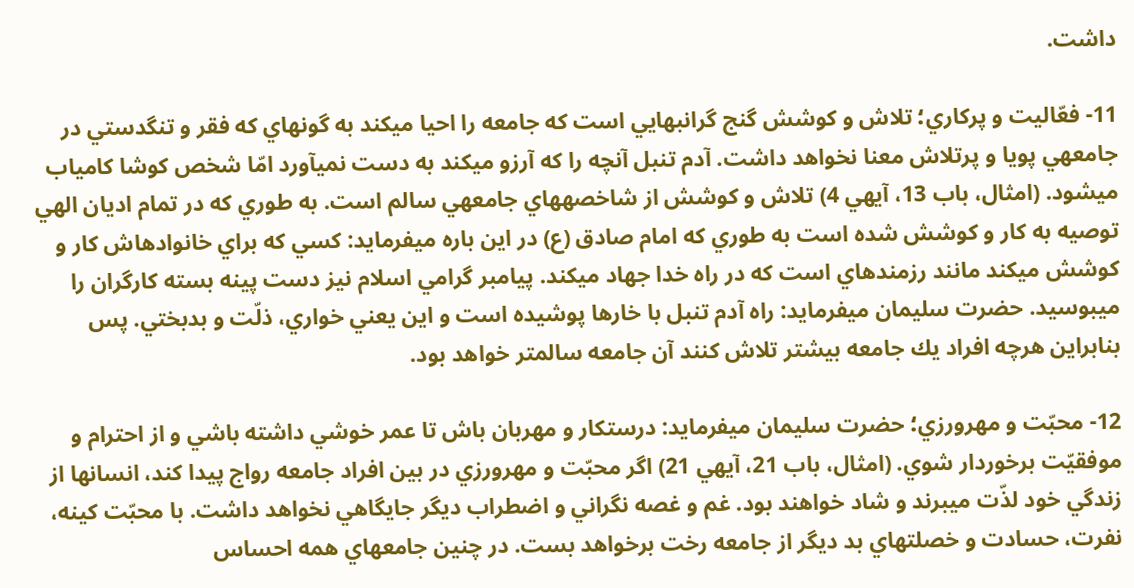داشت.

11- فعّاليت و پركاري؛ تلاش و كوشش گنج گرانبهايي است كه جامعه را احيا ميكند به گونهاي كه فقر و تنگدستي در جامعهي پويا و پرتلاش معنا نخواهد داشت. آدم تنبل آنچه را كه آرزو ميكند به دست نميآورد امّا شخص كوشا كامياب ميشود. (امثال، باب 13، آيهي 4) تلاش و كوشش از شاخصههاي جامعهي سالم است. به طوري كه در تمام اديان الهي توصيه به كار و كوشش شده است به طوري كه امام صادق (ع) در اين باره ميفرمايد: كسي كه براي خانوادهاش كار و كوشش ميكند مانند رزمندهاي است كه در راه خدا جهاد ميكند. پيامبر گرامي اسلام نيز دست پينه بسته كارگران را ميبوسيد. حضرت سليمان ميفرمايد: راه آدم تنبل با خارها پوشيده است و اين يعني خواري، ذلّت و بدبختي. پس بنابراين هرچه افراد يك جامعه بيشتر تلاش كنند آن جامعه سالمتر خواهد بود.

12- محبّت و مهرورزي؛ حضرت سليمان ميفرمايد: درستكار و مهربان باش تا عمر خوشي داشته باشي و از احترام و موفقيّت برخوردار شوي. (امثال، باب 21، آيهي 21) اگر محبّت و مهرورزي در بين افراد جامعه رواج پيدا كند، انسانها از زندگي خود لذّت ميبرند و شاد خواهند بود. غم و غصه نگراني و اضطراب ديگر جايگاهي نخواهد داشت. با محبّت كينه، نفرت، حسادت و خصلتهاي بد ديگر از جامعه رخت برخواهد بست. در چنين جامعهاي همه احساس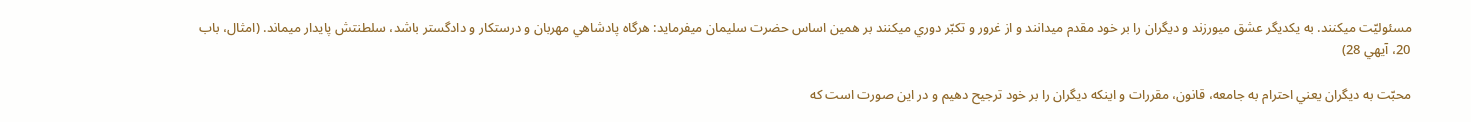مسئوليّت ميكنند. به يكديگر عشق ميورزند و ديگران را بر خود مقدم ميدانند و از غرور و تكبّر دوري ميكنند بر همين اساس حضرت سليمان ميفرمايد: هرگاه پادشاهي مهربان و درستكار و دادگستر باشد، سلطنتش پايدار ميماند. (امثال، باب 20، آيهي 28)

محبّت به ديگران يعني احترام به جامعه، قانون، مقررات و اينكه ديگران را بر خود ترجيح دهيم و در اين صورت است كه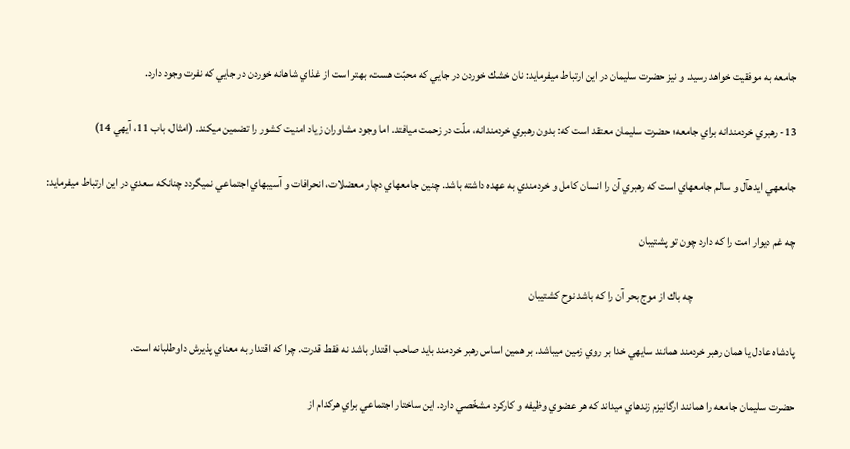جامعه به موفقيت خواهد رسيد. و نيز حضرت سليمان در اين ارتباط ميفرمايد: نان خشك خوردن در جايي كه محبّت هست، بهتر است از غذاي شاهانه خوردن در جايي كه نفرت وجود دارد.

13- رهبري خردمندانه براي جامعه؛ حضرت سليمان معتقد است كه: بدون رهبري خردمندانه، ملّت در زحمت ميافتد. اما وجود مشاوران زياد امنيت كشور را تضمين ميكند. (امثال، باب 11، آيهي 14)

جامعهي ايدهآل و سالم جامعهاي است كه رهبري آن را انسان كامل و خردمندي به عهده داشته باشد. چنين جامعهاي دچار معضلات، انحرافات و آسيبهاي اجتماعي نميگردد چنانكه سعدي در اين ارتباط ميفرمايد:

چه غم ديوار امت را كه دارد چون تو پشتيبان

                                             چه باك از موج بحر آن را كه باشد نوح كشتيبان

پادشاه عادل يا همان رهبر خردمند همانند سايهي خدا بر روي زمين ميباشد. بر همين اساس رهبر خردمند بايد صاحب اقتدار باشد نه فقط قدرت. چرا كه اقتدار به معناي پذيرش داوطلبانه است.

حضرت سليمان جامعه را همانند ارگانيزم زندهاي ميداند كه هر عضوي وظيفه و كاركرد مشخّصي دارد. اين ساختار اجتماعي براي هركدام از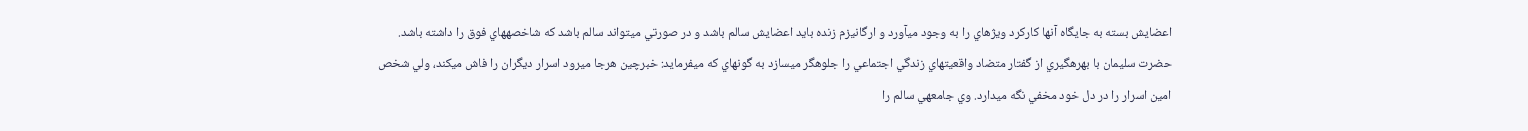اعضايش بسته به جايگاه آنها كاركرد ويژهاي را به وجود ميآورد و ارگانيزم زنده بايد اعضايش سالم باشد و در صورتي ميتواند سالم باشد كه شاخصههاي فوق را داشته باشد. حضرت سليمان با بهرهگيري از گفتار متضاد واقعيتهاي زندگي اجتماعي را جلوهگر ميسازد به گونهاي كه ميفرمايد: خبرچين هرجا ميرود اسرار ديگران را فاش ميكند، ولي شخص امين اسرار را در دل خود مخفي نگه ميدارد. وي جامعهي سالم را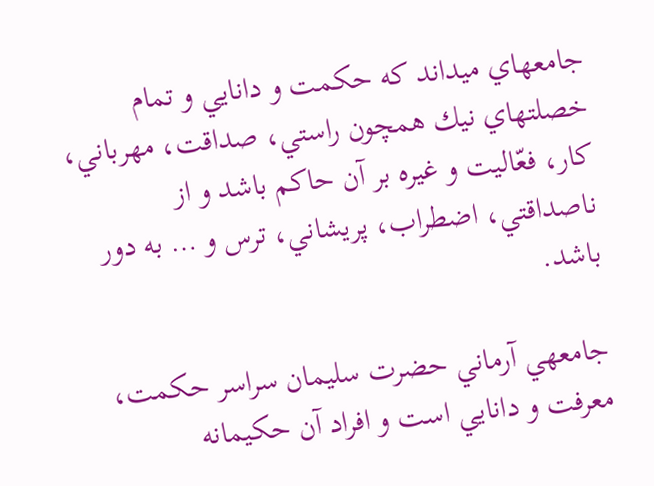جامعهاي ميداند كه حكمت و دانايي و تمام خصلتهاي نيك همچون راستي، صداقت، مهرباني، كار، فعّاليت و غيره بر آن حاكم باشد و از ناصداقتي، اضطراب، پريشاني، ترس و … به دور باشد.

جامعهي آرماني حضرت سليمان سراسر حكمت، معرفت و دانايي است و افراد آن حكيمانه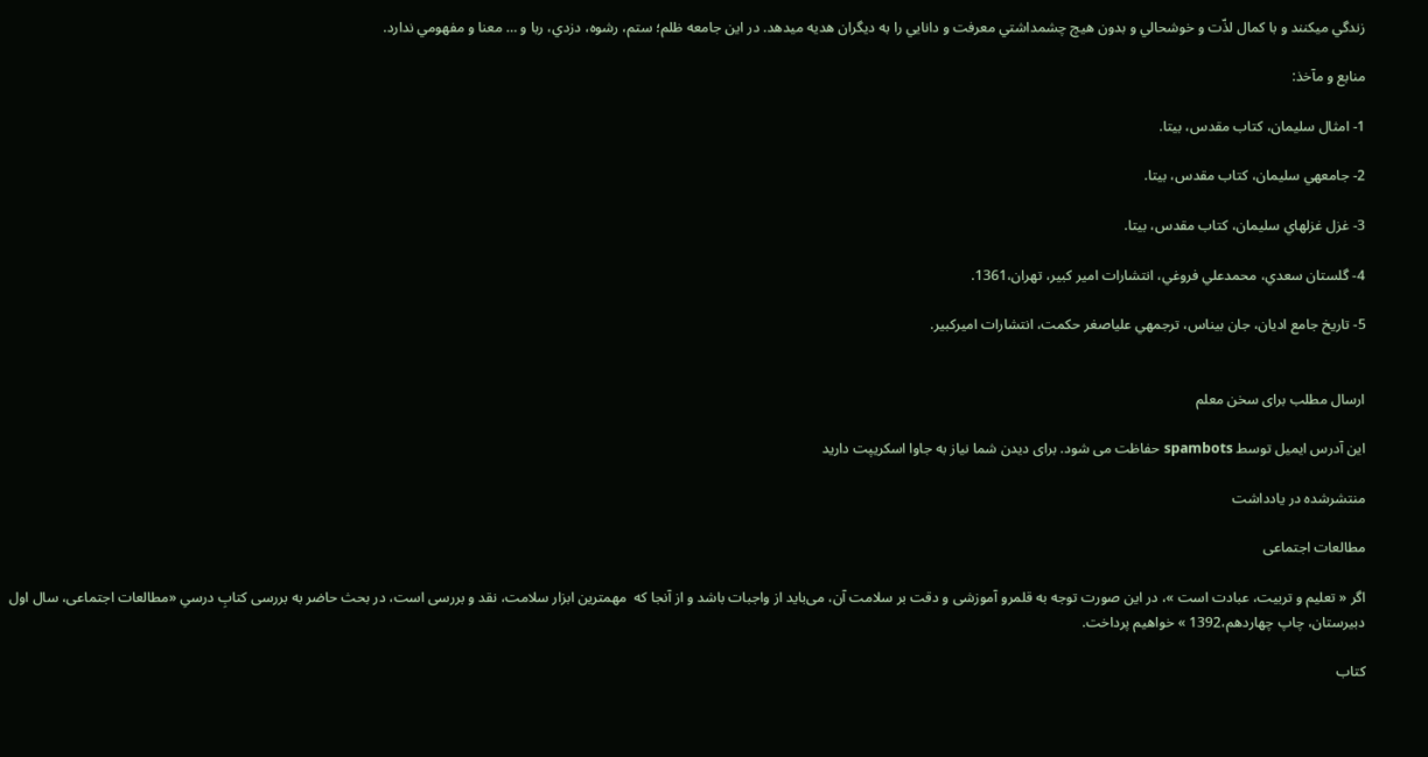زندگي ميكنند و با كمال لذّت و خوشحالي و بدون هيچ چشمداشتي معرفت و دانايي را به ديگران هديه ميدهد. در اين جامعه ظلم؛ ستم، رشوه، دزدي، ربا و … معنا و مفهومي ندارد.

منابع و مآخذ:

1- امثال سليمان، كتاب مقدس، بيتا.

2- جامعهي سليمان، كتاب مقدس، بيتا.

3- غزل غزلهاي سليمان، كتاب مقدس،‌ بيتا.

4- گلستان سعدي، محمدعلي فروغي، انتشارات امير كبير، تهران،1361.

5- تاريخ جامع اديان، جان بيناس، ترجمهي علياصغر حكمت، انتشارات اميركبير.


ارسال مطلب برای سخن معلم

این آدرس ایمیل توسط spambots حفاظت می شود. برای دیدن شما نیاز به جاوا اسکریپت دارید

منتشرشده در یادداشت

مطالعات اجتماعی

اگر « تعلیم و تربیت، عبادت است »، در این صورت توجه به قلمرو آموزشی و دقت بر سلامت آن، می‌باید از واجبات باشد و از آنجا که  مهمترین ابزار سلامت، نقد و بررسی است، در بحث حاضر به بررسی کتابِ درسیِ «مطالعات اجتماعی، سال اول دبیرستان، چاپ چهاردهم،1392 » خواهیم پرداخت.

کتاب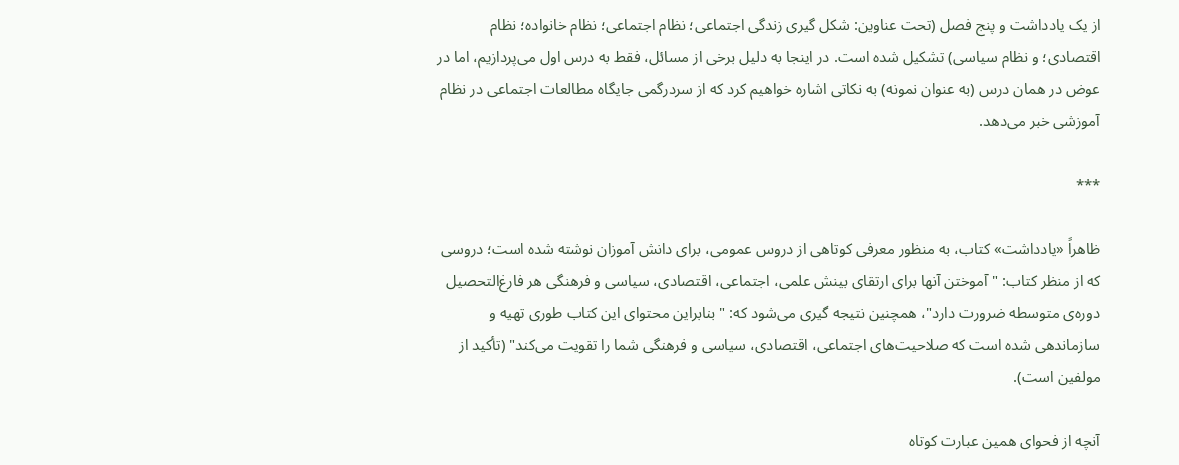از یک یادداشت و پنج فصل (تحت عناوین: شکل گیری زندگی اجتماعی؛ نظام اجتماعی؛ نظام خانواده؛ نظام اقتصادی؛ و نظام سیاسی) تشکیل شده است. در اینجا به دلیل برخی از مسائل، فقط به درس اول می‌پردازیم، اما در عوض در همان درس (به عنوان نمونه) به نکاتی اشاره خواهیم کرد که از سردرگمی جایگاه مطالعات اجتماعی در نظام آموزشی خبر می‌دهد.

***

ظاهراً «یادداشت» کتاب، به منظور معرفی کوتاهی از دروس عمومی، برای دانش آموزان نوشته شده است؛ دروسی که از منظر کتاب: " آموختن آنها برای ارتقای بینش علمی، اجتماعی، اقتصادی، سیاسی و فرهنگی هر فارغ‌‌التحصیل دوره‌ی متوسطه ضرورت دارد"، همچنین نتیجه گیری می‌شود که: " بنابراین محتوای این کتاب طوری تهیه و سازماندهی شده است که صلاحیت‌های اجتماعی، اقتصادی، سیاسی و فرهنگی شما را تقویت می‌کند" (تأکید از مولفین است).

آنچه از فحوای همین عبارت کوتاه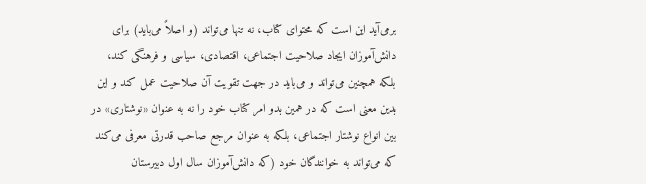برمی‌آید این است که محتوای کتاب، نه تنها می‌تواند (و اصلاً می‌باید) برای دانش‌آموزان ایجاد صلاحیت اجتماعی، اقتصادی، سیاسی و فرهنگی کند، بلکه همچنین می‌تواند و می‌باید در جهت تقویت آن صلاحیت عمل کند و این بدین معنی است که در همین بدو امر کتاب خود را نه به عنوان «نوشتاری» در بین انواع نوشتار اجتماعی، بلکه به عنوان مرجع صاحب قدرتی معرفی می‌کند که می‌تواند به خوانندگان خود (که دانش‌آموزان سال اول دبیرستان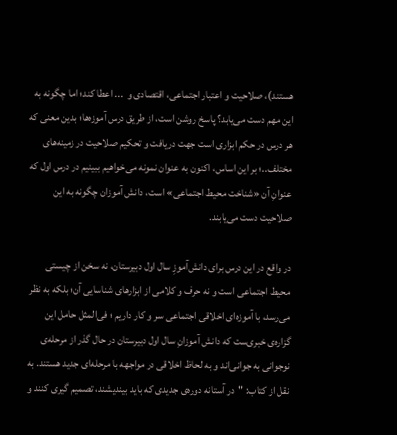هستند)، صلاحیت و اعتبار اجتماعی، اقتصادی و  ... اعطا کند؛ اما چگونه به این مهم دست‌ می‌یابد؟ پاسخ روشن است، از طریق درس‌ آموزه‌ها؛ بدین معنی که هر درس در حکم ابزاری است جهت دریافت و تحکیم صلاحیت در زمینه‌های مختلف..؛ بر این اساس، اکنون به عنوان نمونه می‌خواهیم ببینیم در درس اول که عنوانِ آن «شناخت محیط اجتماعی» است، دانش آموزان چگونه به این صلاحیت دست می‌یابند.

در واقع در این درس برای دانش‌آموزِ سال اول دبیرستان، نه سخن از چیستی محیط اجتماعی است و نه حرف و کلامی از ابزارهای شناسایی آن؛ بلکه به نظر می‌رسد، با آموزه‌ای اخلاقی اجتماعی سر و کار داریم ؛ فی‌المثل حامل این گزاره‌ی خبری‌ست که دانش آموزانِ سال اول دبیرستان در حال گذر از مرحله‌ی نوجوانی به جوانی‌اند و به لحاظ اخلاقی در مواجهه با مرحله‌ای جدید هستند. به نقل از کتاب: "در آستانه دوره‌ی جدیدی که باید بیندیشند، تصمیم گیری کنند و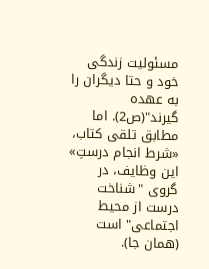مسئولیت زندگی خود و حتا دیگران را به عهده گیرند"(ص2). اما مطابق تلقی کتاب، «شرط انجام درستِ» این وظایف، در گروی "شناخت درست از محیط اجتماعی" است (همان جا).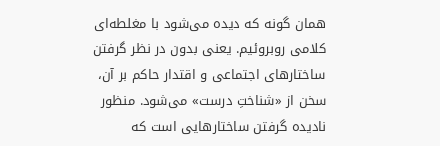همان گونه که دیده می‌شود با مغلطه‌ا‌ی کلامی روبروئیم. یعنی بدون در نظر گرفتن ساختارهای اجتماعی و اقتدار حاکم بر آن، سخن از «شناختِ درست» می‌شود. منظور نادیده گرفتن ساختارهایی است که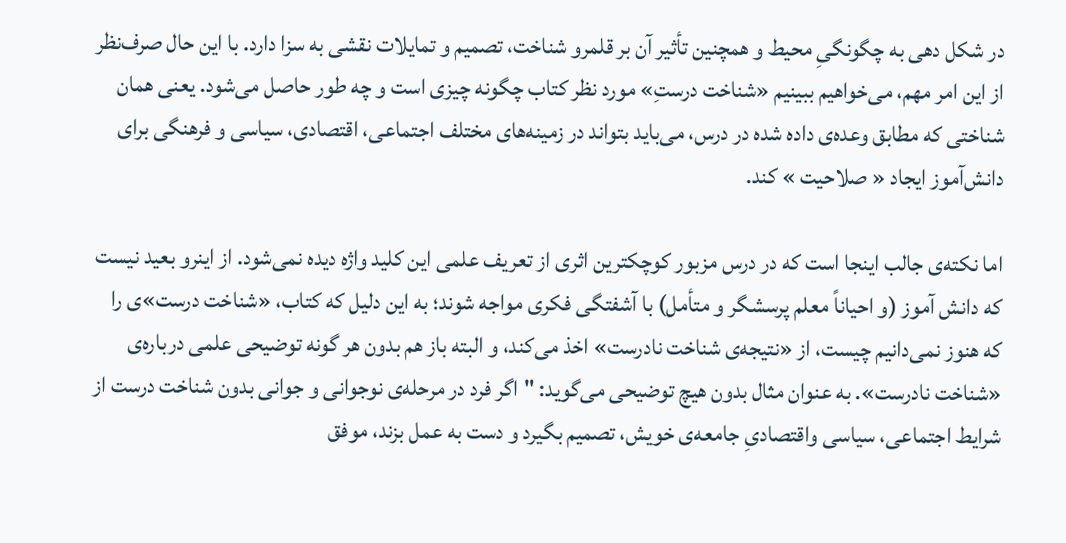در شکل دهی به چگونگیِ محیط و همچنین تأثیر آن بر قلمرو شناخت، تصمیم و تمایلات نقشی به سزا دارد. با این حال صرف‌نظر از این امر مهم، می‌خواهیم ببینیم «شناخت درستِ» مورد نظر کتاب چگونه چیزی است و چه طور حاصل می‌شود. یعنی همان شناختی که مطابق وعده‌‌ی داده شده در درس، می‌باید بتواند در زمینه‌های مختلف اجتماعی، اقتصادی، سیاسی و فرهنگی برای دانش‌آموز ایجاد « صلاحیت » کند.

اما نکته‌ی جالب اینجا است که در درس مزبور کوچکترین اثری از تعریف علمی این کلید واژه دیده نمی‌شود. از اینرو بعید نیست که دانش آموز (و احیاناً معلم پرسشگر و متأمل) با آشفتگی فکری مواجه شوند؛ به این دلیل که کتاب، «شناخت درست»ی را که هنوز نمی‌دانیم چیست، از «نتیجه‌‌ی شناخت نادرست» اخذ می‌کند، و البته باز هم بدون هر گونه توضیحی علمی درباره‌ی «شناخت نادرست». به عنوان مثال بدون هیچ توضیحی می‌گوید: "اگر فرد در مرحله‌ی نوجوانی و جوانی بدون شناخت درست از شرایط اجتماعی، سیاسی واقتصادیِ جامعه‌ی خویش، تصمیم بگیرد و دست به عمل بزند، موفق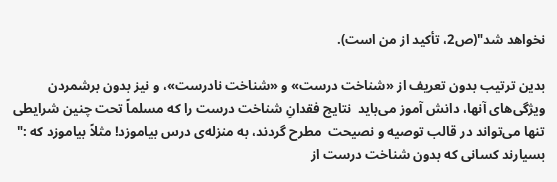نخواهد شد"(ص2، تأکید از من است).

بدین ترتیب بدون تعریف از «شناخت درست» و «شناخت نادرست»، و نیز بدون برشمردن ویژگی‌های آنها، دانش آموز می‌باید  نتایج فقدانِ شناخت درست را که مسلماً تحت چنین شرایطی تنها می‌تواند در قالب توصیه‌‌ و نصیحت  مطرح گردند، به منزله‌ی درس بیاموزد! مثلاً بیاموزد که :" بسیارند کسانی که بدون شناخت درست از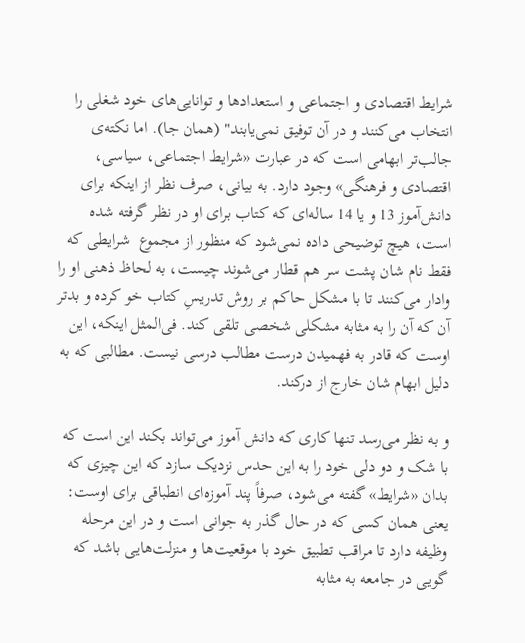شرایط اقتصادی و اجتماعی و استعدادها و توانایی‌های خود شغلی را انتخاب می‌کنند و در آن توفیق نمی‌یابند" (همان جا). اما نکته‌ی جالب‌تر ابهامی است که در عبارت «شرایط اجتماعی، سیاسی، اقتصادی و فرهنگی» وجود دارد. به بیانی، صرف نظر از اینکه برای دانش‌آموز 13 و یا 14 ساله‌ای که کتاب برای او در نظر گرفته شده است، هیچ توضیحی داده نمی‌شود که منظور از مجموع  شرایطی که فقط نام شان پشت سر هم قطار می‌شوند چیست، به لحاظ ذهنی او را وادار می‌کنند تا با مشکل حاکم بر روش تدریسِ کتاب خو کرده و بدتر آن که آن را به مثابه مشکلی شخصی تلقی کند. فی‌المثل اینکه، این اوست که قادر به فهمیدن درست مطالب درسی نیست. مطالبی که به دلیل ابهام شان خارج از درکند.

و به نظر می‌رسد تنها کاری که دانش آموز می‌تواند بکند این است که با شک و دو دلی خود را به این حدس نزدیک سازد که این چیزی که بدان «شرایط» گفته می‌شود، صرفاً پند آموزه‌ای انطباقی برای اوست: یعنی همان کسی که در حال گذر به جوانی است و در این مرحله وظیفه دارد تا مراقب تطبیق خود با موقعیت‌‌ها و منزلت‌هایی باشد که گویی در جامعه به مثابه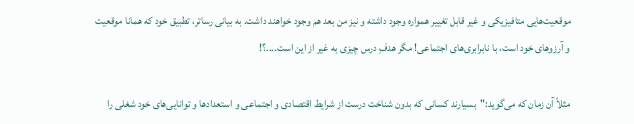موقعیت‌هایی متافیزیکی و غیر قابل تغییر همواره وجود داشته و نیز من بعد هم وجود خواهند داشت. به بیانی رساتر، تطبیق خود که همانا موقعیت و آرزوهای خود است، با نابرابری‌های اجتماعی! مگر هدفِ درس چیزی به غیر از این است....؟!

مثلاً آن زمان که می‌گوید:"بسیارند کسانی که بدون شناخت درست از شرایط اقتصادی و اجتماعی و استعدادها و توانایی‌های خود شغلی را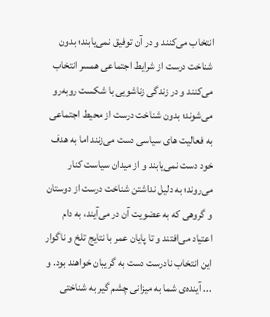انتخاب می‌کنند و در آن توفیق نمی‌یابند؛ بدون شناخت درست از شرایط اجتماعی همسر انتخاب می‌کنند و در زندگی زناشویی با شکست روبه‌رو می‌شوند؛ بدون شناخت درست از محیط اجتماعی به فعالیت های سیاسی دست می‌زنند اما به هدف خود دست نمی‌یابند و از میدان سیاست کنار می‌روند؛ به دلیل نداشتن شناخت درست از دوستان و گروهی که به عضویت آن در می‌آیند، به دام اعتیاد می‌افتند و تا پایان عمر با نتایج تلخ و ناگوار این انتخاب نادرست دست به گریبان خواهند بود. و ... آینده‌ی شما به میزانی چشم گیر به شناختی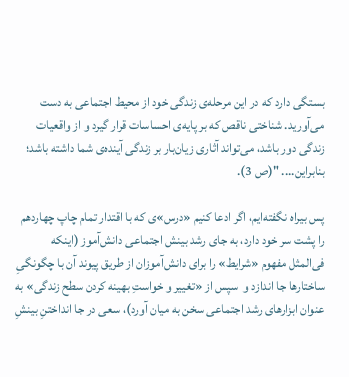بستگی دارد که در این مرحله‌ی زندگی خود از محیط اجتماعی به دست می‌آورید. شناختی ناقص که بر پایه‌ی احساسات قرار گیرد و از واقعیات زندگی دور باشد، می‌تواند آثاری زیان‌بار بر زندگی آینده‌ی شما داشته باشد؛ بنابراین.... "(ص 3).

پس بیراه نگفته‌ایم، اگر ادعا کنیم «درس»ی که با اقتدار تمام چاپ چهاردهم را پشت سر خود دارد، به جای رشد بینش اجتماعی دانش‌آموز (اینکه فی‌المثل مفهوم «شرایط» را برای دانش‌آموزان از طریق پیوند آن با چگونگیِ ساختارها جا اندازد و  سپس از «تغییر و خواستِ بهینه کردن سطح زندگی» به عنوان ابزارهای رشد اجتماعی سخن به میان آورد)، سعی در جا انداختنِ بینشِ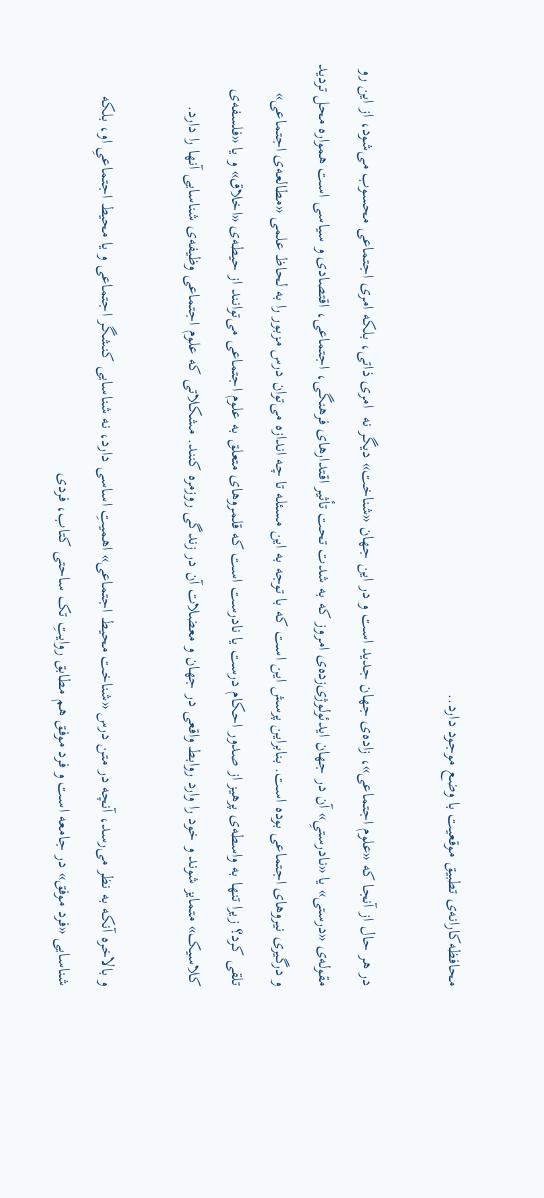محافظه‌کارانه‌ی تطبیق موقعیت با وضع موجود دارد..

در هر حال از آنجا که «علوم اجتماعی»، زاده‌ی جهان جدید است و در این جهان «شناخت» دیگر نه  امری ذاتی، بلکه امری اجتماعی محسوب می‌شود، از این رو مقوله‌ی «درستی» یا «نادرستیِ» آن در جهان ایدئولوژی‌زده‌ی امروز که به شدت تحت تأثیر اقتدارهای فرهنگی، اجتماعی، اقتصادی و سیاسی است همواره محل تردید و درگیری نیروهای اجتماعی بوده است. بنابراین پرسش این است که با توجه به این مسئله تا چه اندازه می‌توان درس مزبور را به لحاظ علمی «مطالعه‌ی اجتماعی» تلقی کرد؟ زیرا تنها به واسطه‌ی پرهیز از صدور احکام درست یا نادرست است که قلمروهای متعلق به علوم اجتماعی می‌توانند از حیطه‌ی «اخلاق» و یا «فلسفه‌ی کلاسیک» متمایز ‌شوند و خود را وارد روابط واقعی در جهان و معضلات آن در زندگی روزمره کنند. مشکلاتی که علوم اجتماعی وظیفه‌ی شناسایی آنها را دارد.

و بالاخره آنکه به نظر می‌رسد، آنچه در متن درس «شناخت محیط اجتماعی» اهمیتِ اساسی دارد، نه شناسایی کنشگر اجتماعی و یا محیط اجتماعیِ او، بلکه شناسایی «فرد موفق» در جامعه است و فرد موفق هم مطابق روایتِ تک ساحتی کتاب، فردی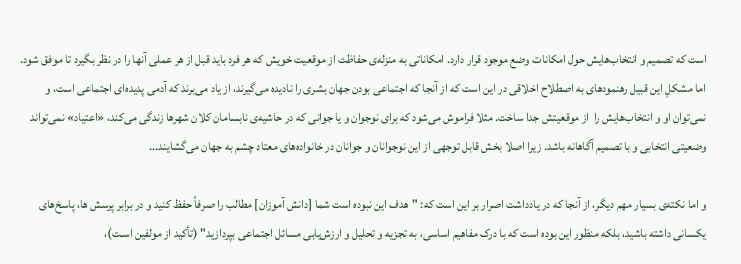است که تصمیم و انتخاب‌هایش حول امکانات وضع موجود قرار دارد. امکاناتی به منزله‌‌ی حفاظت از موقعیت خویش که هر فرد باید قبل از هر عملی آنها را در نظر بگیرد تا موفق شود. اما مشکلِ این قبیل رهنمودهای به اصطلاح اخلاقی در این است که از آنجا که اجتماعی بودن جهان بشری را نادیده می‌گیرند، از یاد می‌برند که آدمی پدیده‌ای اجتماعی است، و نمی‌توان او و انتخاب‌هایش را  از موقعیتش جدا ساخت. مثلا فراموش می‌‌شود که برای نوجوان و یا جوانی که در حاشیه‌ی نابسامان کلان شهرها زندگی می‌کند، «اعتیاد» نمی‌تواند وضعیتی انتخابی و با تصمیم آگاهانه باشد. زیرا اصلا بخش قابل توجهی از این نوجوانان و جوانان در خانواده‌ها‌ی معتاد چشم به جهان می‌گشایند...

و اما نکته‌ی بسیار مهم دیگر، از آنجا که در یادداشت اصرار بر این است که: "هدف این نبوده است شما [دانش آموزان] مطالب را صرفاً حفظ کنید و در برابر پرسش ها، پاسخ‌های یکسانی داشته باشید، بلکه منظور این بوده است که با درک مفاهیم اساسی، به تجزیه و تحلیل و ارزش‌یابی مسائل اجتماعی بپردازید" (تأکید از مولفین اسـت)،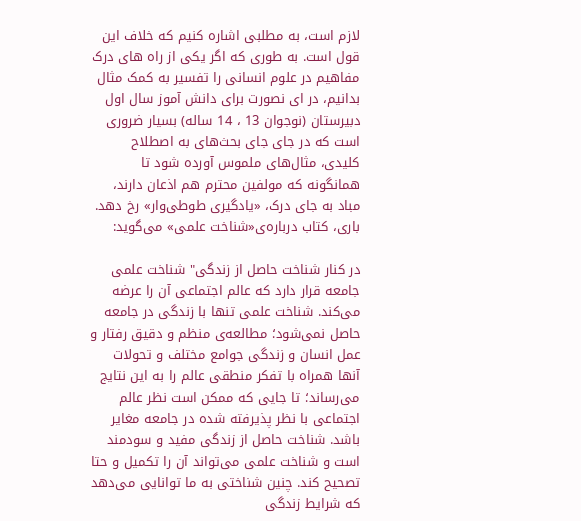لازم است، به مطلبی اشاره کنیم که خلاف این قول است. به طوری که اگر یکی از راه های درک مفاهیم در علوم انسانی را تفسیر به کمک مثال بدانیم، در ای نصورت برای دانش آموز سال اول دبیرستان (نوجوان 13 ، 14 ساله) بسیار ضروری است که در جای جای بحث‌های به اصطلاح کلیدی، مثال‌های ملموس آورده شود تا همانگونه که مولفین محترم هم اذعان دارند، مباد به جای درک، «یادگیری طوطی‌وار» رخ دهد. باری، کتاب درباره‌ی«شناخت علمی» می‌گوید:

در کنار شناخت حاصل از زندگی" شناخت علمی جامعه قرار دارد که عالم اجتماعی آن را عرضه می‌کند. شناخت علمی تنها با زندگی در جامعه حاصل نمی‌شود؛ مطالعه‌ی منظم و دقیق رفتار و عمل انسان و زندگی جوامع مختلف و تحولات آنها همراه با تفکر منطقی عالم را به این نتایج می‌رساند؛ تا جایی که ممکن است نظر عالم اجتماعی با نظر پذیرفته شده در جامعه مغایر باشد. شناخت حاصل از زندگی مفید و سودمند است و شناخت علمی می‌تواند آن را تکمیل و حتا تصحیح کند. چنین شناختی به ما توانایی می‌دهد که شرایط زندگی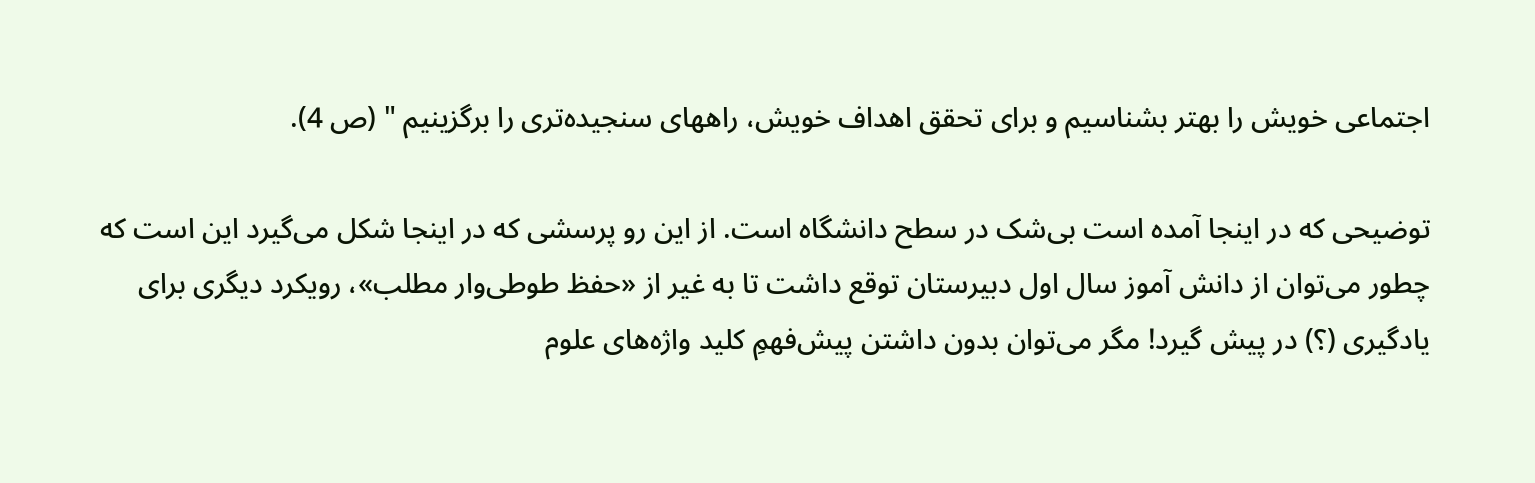اجتماعی خویش را بهتر بشناسیم و برای تحقق اهداف خویش، راههای سنجیده‌تری را برگزینیم " (ص 4).

توضیحی که در اینجا آمده است بی‌شک در سطح دانشگاه است. از این رو پرسشی که در اینجا شکل می‌گیرد این است که چطور می‌توان از دانش آموز سال اول دبیرستان توقع داشت تا به غیر از «حفظ طوطی‌وار مطلب»، رویکرد دیگری برای یادگیری (؟) در پیش گیرد! مگر می‌توان بدون داشتن پیش‌فهمِ کلید واژه‌های علوم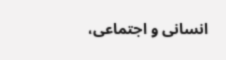انسانی و اجتماعی،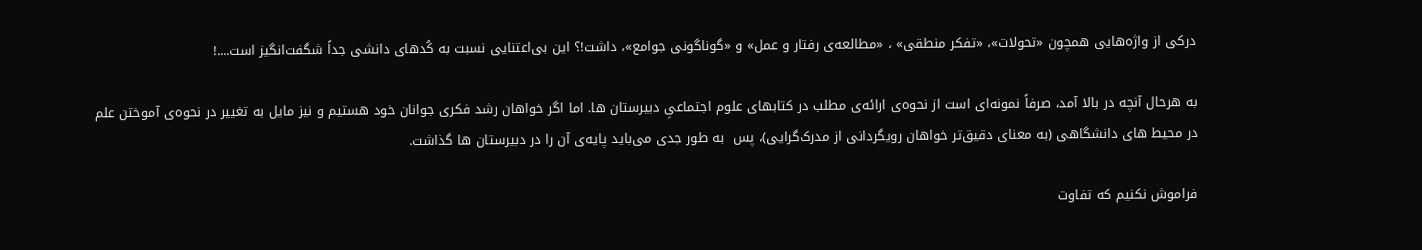درکی از واژه‌هایی همچون «تحولات»، «تفکر منطقی» ، «مطالعه‌ی رفتار و عمل» و «گوناگونی جوامع»، داشت!؟ این بی‌اعتنایی نسبت به کُدهای دانشی جداً شگفت‌انگیز است....!

به هرحال آنچه در بالا آمد، صرفاً نمونه‌ای است از نحوه‌ی ارائه‌ی مطلب در کتابهای علوم اجتماعیِ دبیرستان ها. اما اگر خواهان رشد فکری جوانان خود هستیم و نیز مایل به تغییر در نحوه‌ی آموختن علم در محیط های دانشگاهی (به معنای دقیق‌تر خواهان رویگردانی از مدرک‌گرایی)، پس  به طور جدی می‌باید پایه‌ی آن را در دبیرستان ها گذاشت.

فراموش نکنیم که تفاوت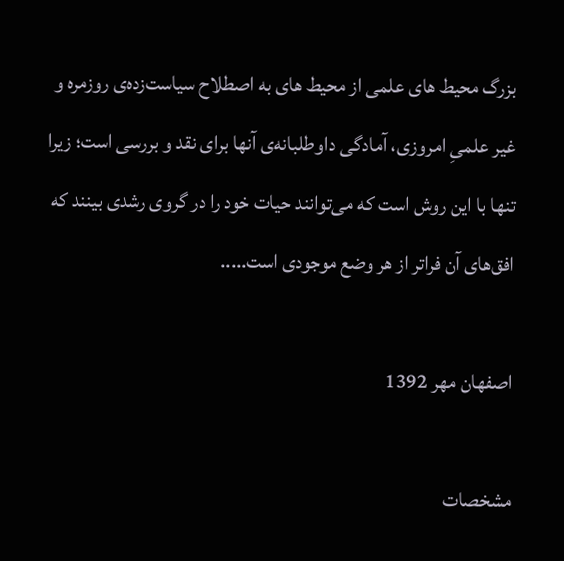بزرگ محیط های علمی از محیط های به اصطلاح سیاست‌زده‌ی روزمره و غیر علمیِ امروزی، آمادگی داوطلبانه‌ی آنها برای نقد و بررسی است؛ زیرا تنها با این روش است که می‌توانند حیات خود را در گروی رشدی بینند که افق‌های آن فراتر از هر وضع موجودی است.....

اصفهان مهر 1392

مشخصات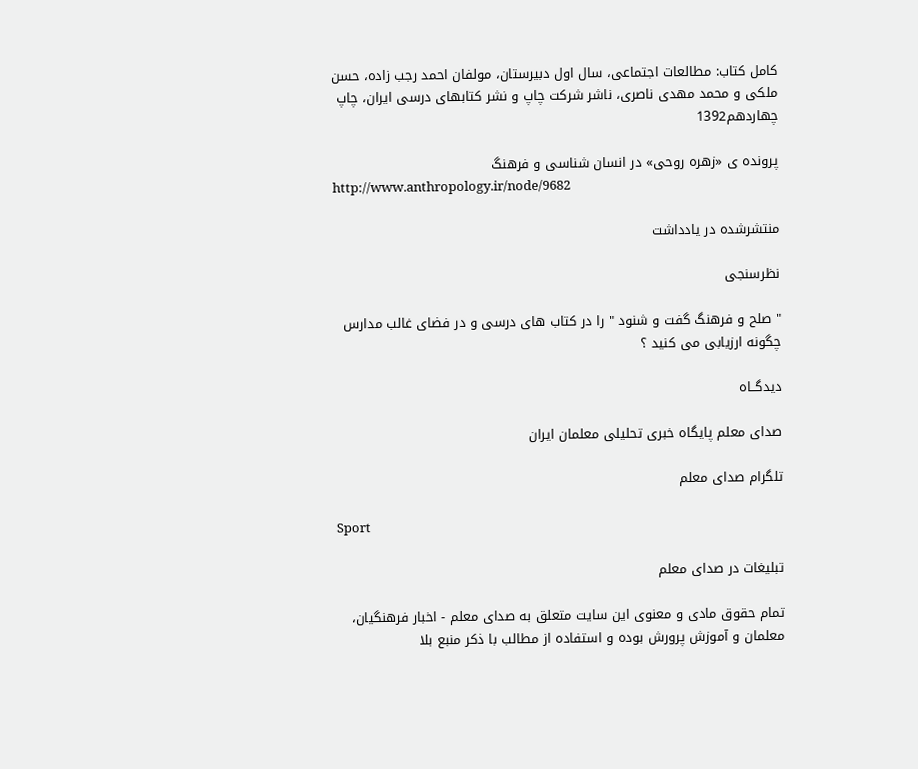کامل کتاب: مطالعات اجتماعی، سال اول دبیرستان، مولفان احمد رجب زاده، حسن ملکی و محمد مهدی ناصری، ناشر شرکت چاپ و نشر کتابهای درسی ایران، چاپ چهاردهم1392

پرونده ی «زهره روحی» در انسان شناسی و فرهنگ
http://www.anthropology.ir/node/9682

منتشرشده در یادداشت

نظرسنجی

" صلح و فرهنگ گفت و شنود " را در کتاب های درسی و در فضای غالب مدارس چگونه ارزیابی می کنید ؟

دیدگــاه

صدای معلم پایگاه خبری تحلیلی معلمان ایران

تلگرام صدای معلم

Sport

تبلیغات در صدای معلم

تمام حقوق مادی و معنوی این سایت متعلق به صدای معلم - اخبار فرهنگیان، معلمان و آموزش پرورش بوده و استفاده از مطالب با ذکر منبع بلا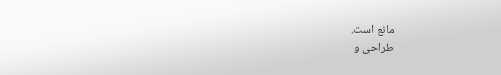مانع است.
طراحی و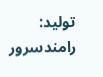تولید: رامندسرور